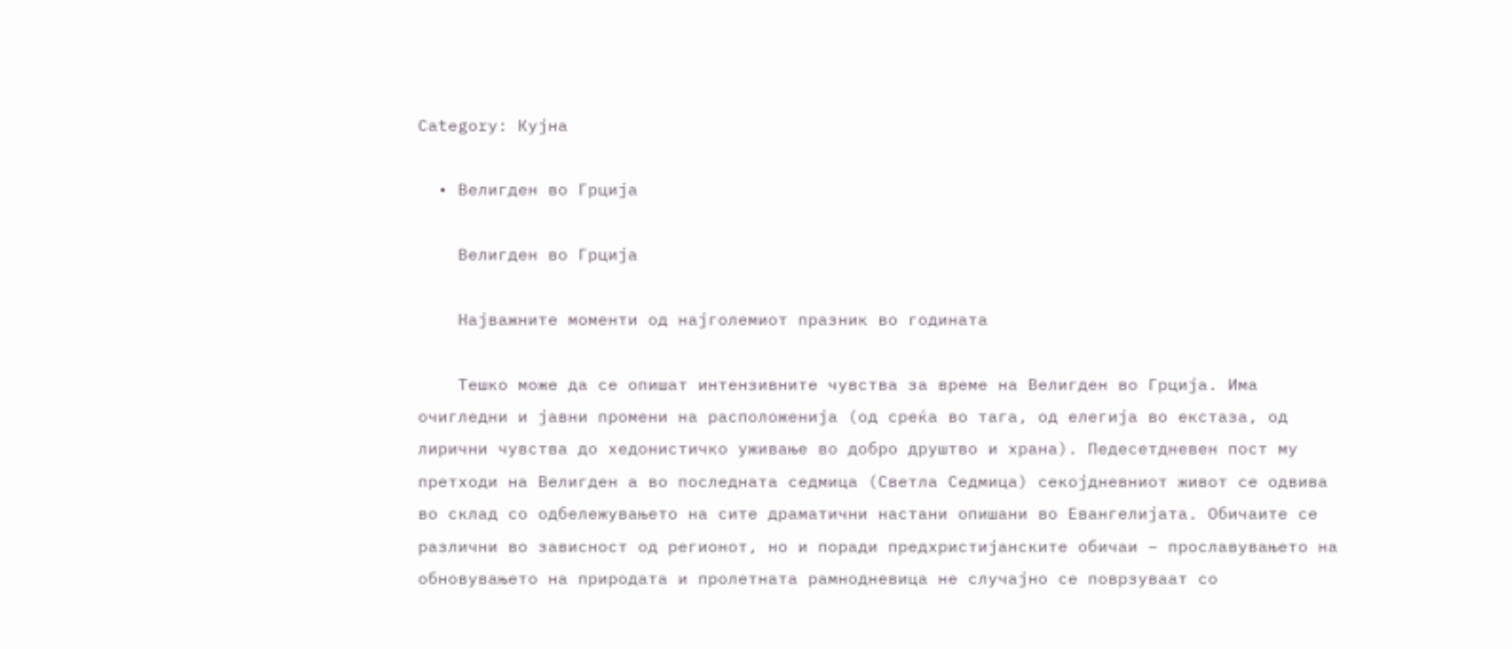Category: Кујна

  • Велигден во Грција

    Велигден во Грција

    Најважните моменти од најголемиот празник во годината

    Тешко може да се опишат интензивните чувства за време на Велигден во Грција. Има очигледни и јавни промени на расположенија (од среќа во тага, од елегија во екстаза, од лирични чувства до хедонистичко уживање во добро друштво и храна). Педесетдневен пост му претходи на Велигден а во последната седмица (Светла Седмица) секојдневниот живот се одвива во склад со одбележувањето на сите драматични настани опишани во Евангелијата. Обичаите се различни во зависност од регионот, но и поради предхристијанските обичаи – прославувањето на обновувањето на природата и пролетната рамнодневица не случајно се поврзуваат со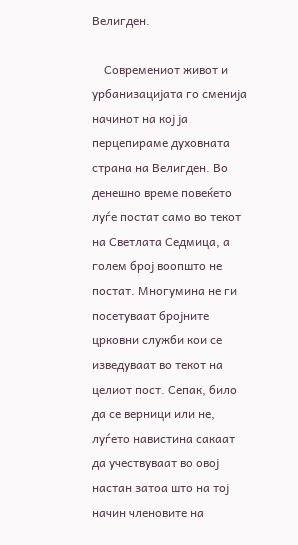Велигден.

    Современиот живот и урбанизацијата го сменија начинот на кој ја перцепираме духовната страна на Велигден. Во денешно време повеќето луѓе постат само во текот на Светлата Седмица, а голем број воопшто не постат. Многумина не ги посетуваат бројните црковни служби кои се изведуваат во текот на целиот пост. Сепак, било да се верници или не, луѓето навистина сакаат да учествуваат во овој настан затоа што на тој начин членовите на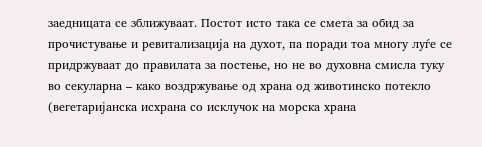заедницата се зближуваат. Постот исто така се смета за обид за прочистување и ревитализација на духот, па поради тоа многу луѓе се придржуваат до правилата за постење, но не во духовна смисла туку во секуларна – како воздржување од храна од животинско потекло (вегетаријанска исхрана со исклучок на морска храна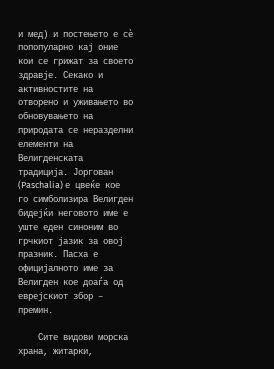и мед) и постењето е сè попопуларно кај оние кои се грижат за своето здравје. Секако и активностите на отворено и уживањето во обновувањето на природата се неразделни елементи на Велигденската традиција. Јоргован (Paschalia) е цвеќе кое го симболизира Велигден бидејќи неговото име е уште еден синоним во грчкиот јазик за овој празник. Пасха е официјалното име за Велигден кое доаѓа од еврејскиот збор – премин.

    Сите видови морска храна, житарки,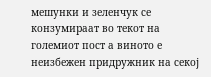мешунки и зеленчук се конзумираат во текот на големиот пост а виното е неизбежен придружник на секој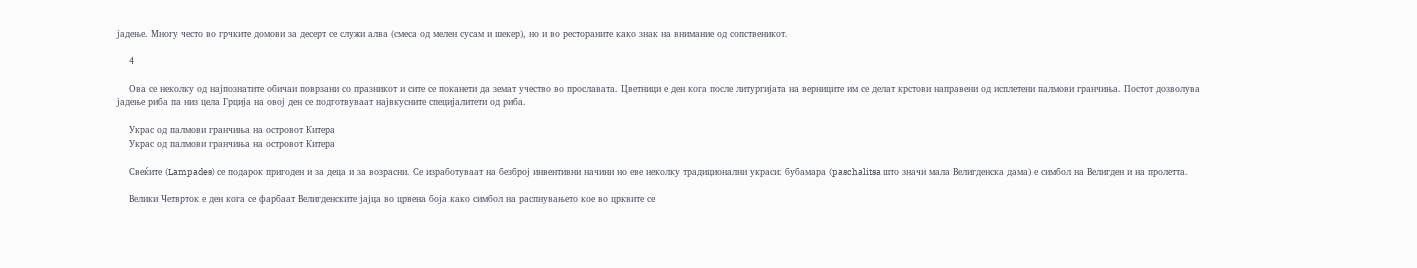јадење. Многу често во грчките домови за десерт се служи алва (смеса од мелен сусам и шекер), но и во рестораните како знак на внимание од сопственикот.

    4

    Ова се неколку од најпознатите обичаи поврзани со празникот и сите се поканети да земат учество во прославата. Цветници е ден кога после литургијата на верниците им се делат крстови направени од исплетени палмови гранчиња. Постот дозволува јадење риба па низ цела Грција на овој ден се подготвуваат највкусните специјалитети од риба.

    Украс од палмови гранчиња на островот Китера
    Украс од палмови гранчиња на островот Китера

    Свеќите (Lampades) се подарок пригоден и за деца и за возрасни. Се изработуваат на безброј инвентивни начини но еве неколку традиционални украси: бубамара (paschalitsa што значи мала Велигденска дама) е симбол на Велигден и на пролетта.

    Велики Четврток е ден кога се фарбаат Велигденските јајца во црвена боја како симбол на распнувањето кое во црквите се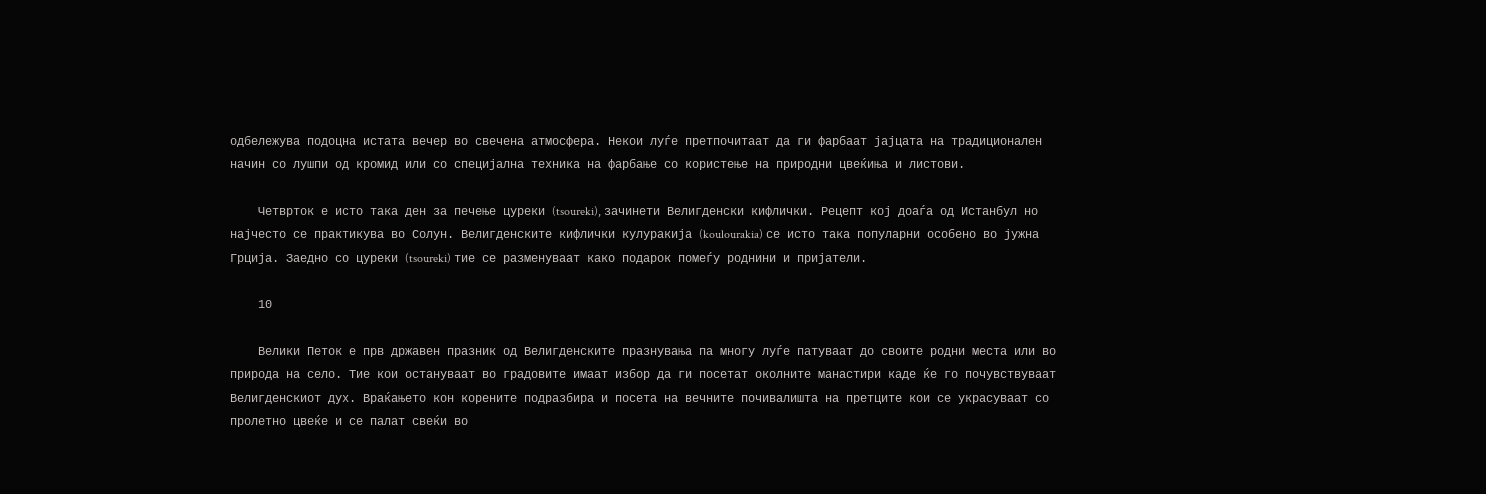одбележува подоцна истата вечер во свечена атмосфера. Некои луѓе претпочитаат да ги фарбаат јајцата на традиционален начин со лушпи од кромид или со специјална техника на фарбање со користење на природни цвеќиња и листови.

    Четврток е исто така ден за печење цуреки (tsoureki), зачинети Велигденски кифлички. Рецепт кој доаѓа од Истанбул но најчесто се практикува во Солун. Велигденските кифлички кулуракија (koulourakia) се исто така популарни особено во јужна Грција. Заедно со цуреки (tsoureki) тие се разменуваат како подарок помеѓу роднини и пријатели.

    10

    Велики Петок е прв државен празник од Велигденските празнувања па многу луѓе патуваат до своите родни места или во природа на село. Тие кои остануваат во градовите имаат избор да ги посетат околните манастири каде ќе го почувствуваат Велигденскиот дух. Враќањето кон корените подразбира и посета на вечните почивалишта на претците кои се украсуваат со пролетно цвеќе и се палат свеќи во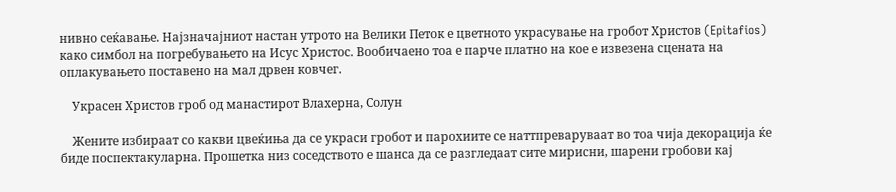нивно сеќавање. Најзначајниот настан утрото на Велики Петок е цветното украсување на гробот Христов (Epitafios) како симбол на погребувањето на Исус Христос. Вообичаено тоа е парче платно на кое е извезена сцената на оплакувањето поставено на мал дрвен ковчег.

    Украсен Христов гроб од манастирот Влахерна, Солун

    Жените избираат со какви цвеќиња да се украси гробот и парохиите се наттпреваруваат во тоа чија декорација ќе биде поспектакуларна. Прошетка низ соседството е шанса да се разгледаат сите мирисни, шарени гробови кај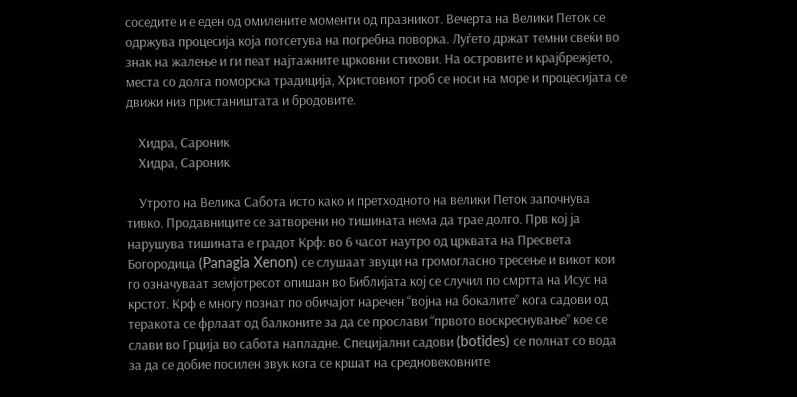соседите и е еден од омилените моменти од празникот. Вечерта на Велики Петок се одржува процесија која потсетува на погребна поворка. Луѓето држат темни свеќи во знак на жалење и ги пеат најтажните црковни стихови. На островите и крајбрежјето, места со долга поморска традиција, Христовиот гроб се носи на море и процесијата се движи низ пристаништата и бродовите.

    Хидра, Сароник
    Хидра, Сароник

    Утрото на Велика Сабота исто како и претходното на велики Петок започнува тивко. Продавниците се затворени но тишината нема да трае долго. Прв кој ја нарушува тишината е градот Крф: во 6 часот наутро од црквата на Пресвета Богородица (Panagia Xenon) се слушаат звуци на громогласно тресење и викот кои го означуваат земјотресот опишан во Библијата кој се случил по смртта на Исус на крстот. Крф е многу познат по обичајот наречен “војна на бокалите” кога садови од теракота се фрлаат од балконите за да се прослави “првото воскреснување” кое се слави во Грција во сабота напладне. Специјални садови (botides) се полнат со вода за да се добие посилен звук кога се кршат на средновековните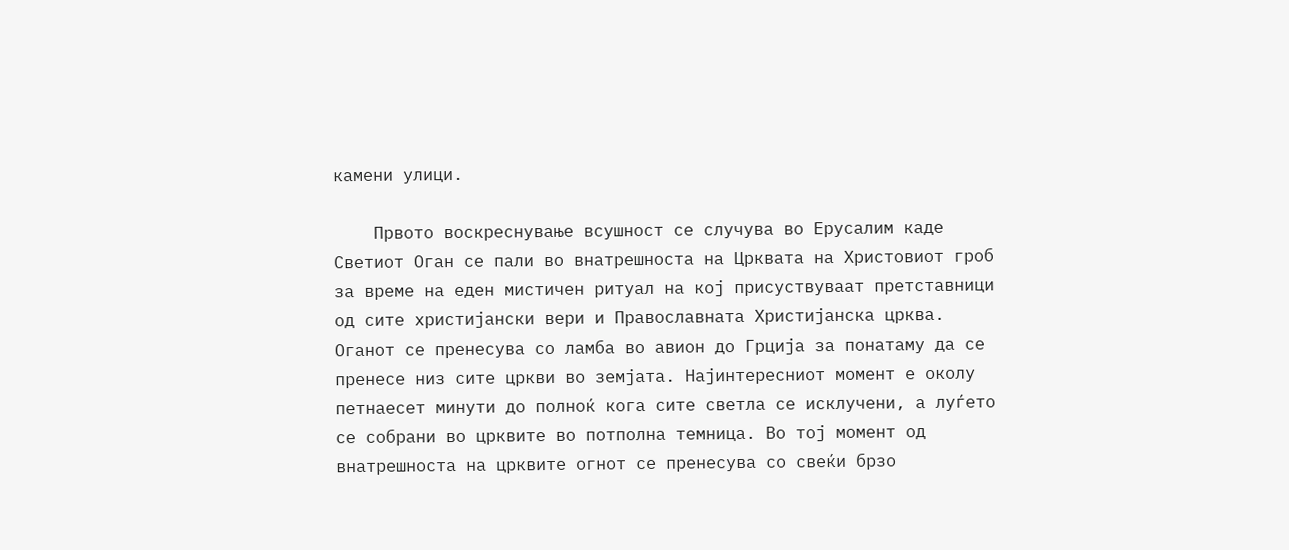камени улици.

    Првото воскреснување всушност се случува во Ерусалим каде Светиот Оган се пали во внатрешноста на Црквата на Христовиот гроб за време на еден мистичен ритуал на кој присуствуваат претставници од сите христијански вери и Православната Христијанска црква. Оганот се пренесува со ламба во авион до Грција за понатаму да се пренесе низ сите цркви во земјата. Најинтересниот момент е околу петнаесет минути до полноќ кога сите светла се исклучени, а луѓето се собрани во црквите во потполна темница. Во тој момент од внатрешноста на црквите огнот се пренесува со свеќи брзо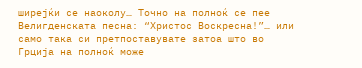ширејќи се наоколу… Точно на полноќ се пее Велигденската песна: “Христос Воскресна!”… или само така си претпоставувате затоа што во Грција на полноќ може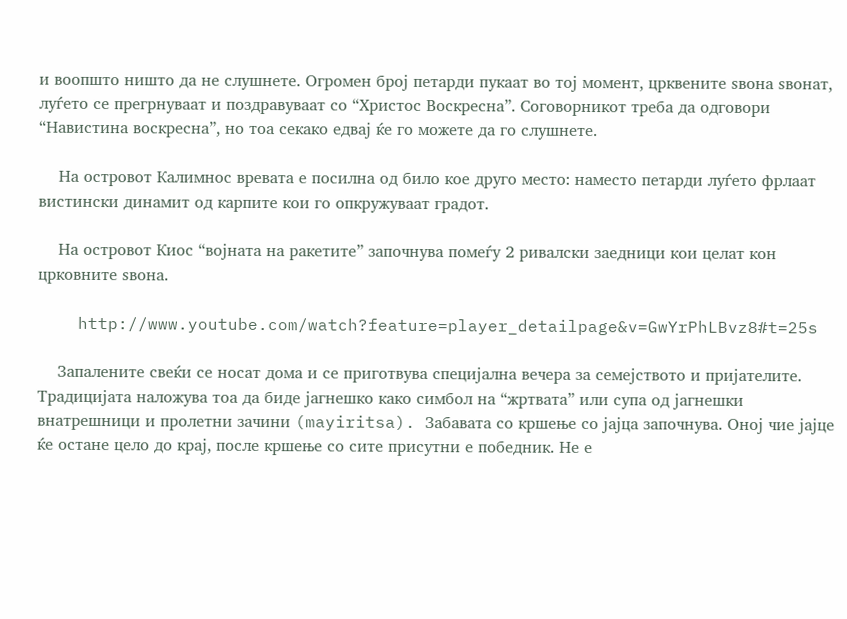и воопшто ништо да не слушнете. Огромен број петарди пукаат во тој момент, црквените ѕвона ѕвонат, луѓето се прегрнуваат и поздравуваат со “Христос Воскресна”. Соговорникот треба да одговори “Навистина воскресна”, но тоа секако едвај ќе го можете да го слушнете.

    На островот Калимнос вревата е посилна од било кое друго место: наместо петарди луѓето фрлаат вистински динамит од карпите кои го опкружуваат градот.

    На островот Киос “војната на ракетите” започнува помеѓу 2 ривалски заедници кои целат кон црковните ѕвона.

    http://www.youtube.com/watch?feature=player_detailpage&v=GwYrPhLBvz8#t=25s

    Запалените свеќи се носат дома и се приготвува специјална вечера за семејството и пријателите. Традицијата наложува тоа да биде јагнешко како симбол на “жртвата” или супа од јагнешки внатрешници и пролетни зачини (mayiritsa). Забавата со кршење со јајца започнува. Оној чие јајце ќе остане цело до крај, после кршење со сите присутни е победник. Не е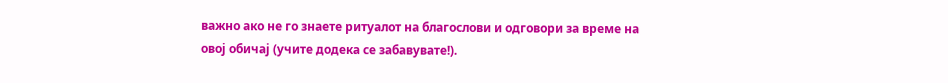важно ако не го знаете ритуалот на благослови и одговори за време на овој обичај (учите додека се забавувате!).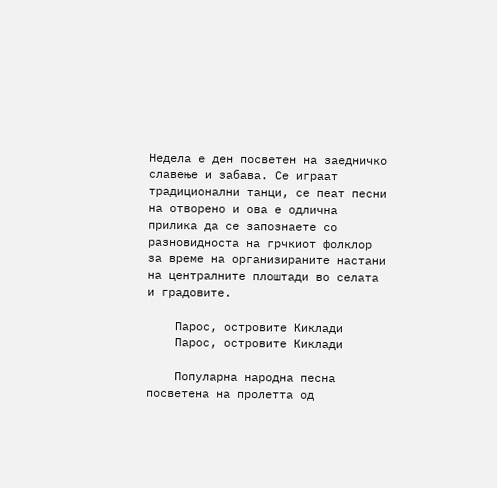Недела е ден посветен на заедничко славење и забава. Се играат традиционални танци, се пеат песни на отворено и ова е одлична прилика да се запознаете со разновидноста на грчкиот фолклор за време на организираните настани на централните плоштади во селата и градовите.

    Парос, островите Киклади
    Парос, островите Киклади

    Популарна народна песна посветена на пролетта од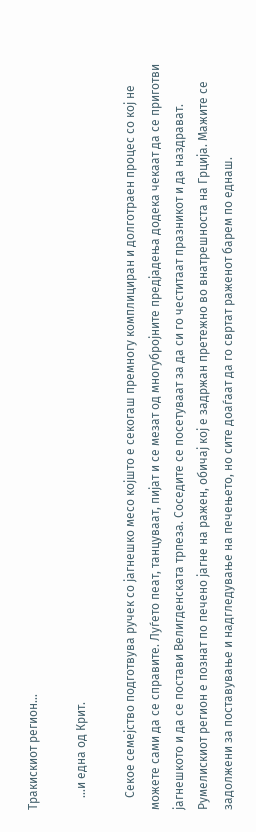Тракискиот регион…

    …и една од Крит.

    Секое семејство подготвува ручек со јагнешко месо којшто е секогаш премногу комплициран и долготраен процес со кој не можете сами да се справите. Луѓето пеат, танцуваат, пијат и се мезат од многубројните предјадења додека чекаат да се приготви јагнешкото и да се постави Велигденската трпеза. Соседите се посетуваат за да си го честитаат празникот и да наздрават. Румелискиот регион е познат по печено јагне на ражен, обичај кој е задржан претежно во внатрешноста на Грција. Мажите се задолжени за поставување и надгледување на печењето, но сите доаѓаат да го свртат раженот барем по еднаш.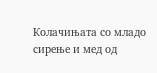Колачињата со младо сирење и мед од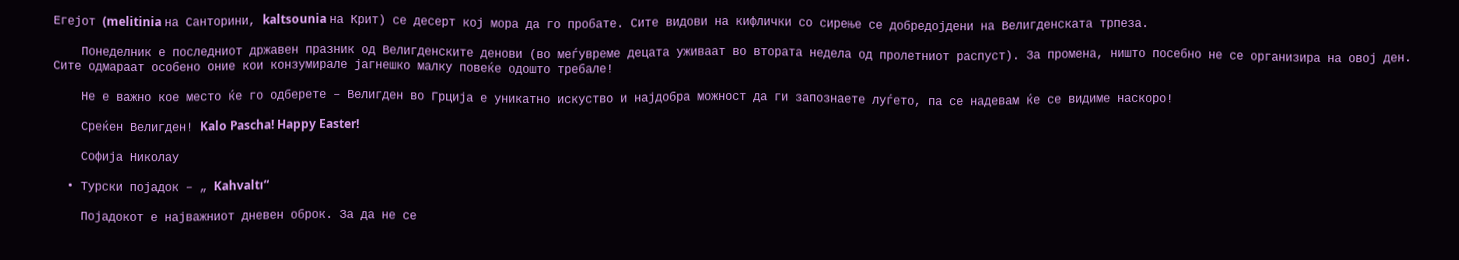Егејот (melitinia на Санторини, kaltsounia на Крит) се десерт кој мора да го пробате. Сите видови на кифлички со сирење се добредојдени на Велигденската трпеза.

    Понеделник е последниот државен празник од Велигденските денови (во меѓувреме децата уживаат во втората недела од пролетниот распуст). За промена, ништо посебно не се организира на овој ден. Сите одмараат особено оние кои конзумирале јагнешко малку повеќе одошто требале!

    Не е важно кое место ќе го одберете – Велигден во Грција е уникатно искуство и најдобра можност да ги запознаете луѓето, па се надевам ќе се видиме наскоро!

    Среќен Велигден! Kalo Pascha! Happy Easter!

    Софија Николау

  • Турски појадок – „ Kahvaltı“

    Појадокот е најважниот дневен оброк. За да не се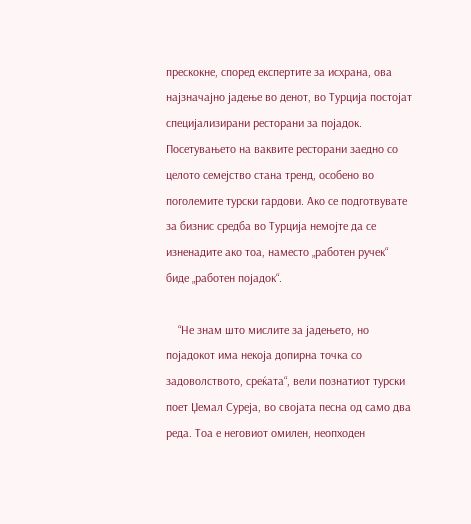прескокне, според експертите за исхрана, ова најзначајно јадење во денот, во Турција постојат специјализирани ресторани за појадок. Посетувањето на ваквите ресторани заедно со целото семејство стана тренд, особено во поголемите турски гардови. Ако се подготвувате за бизнис средба во Турција немојте да се изненадите ако тоа, наместо „работен ручек“ биде „работен појадок“.

    “Не знам што мислите за јадењето, но појадокот има некоја допирна точка со задоволството, среќата“, вели познатиот турски поет Џемал Суреја, во својата песна од само два реда. Тоа е неговиот омилен, неопходен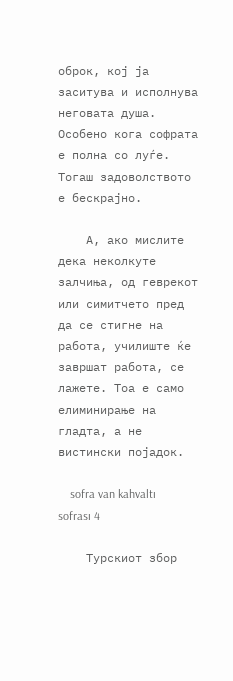оброк, кој ја заситува и исполнува неговата душа. Особено кога софрата е полна со луѓе. Тогаш задоволството е бескрајно.

    А, ако мислите дека неколкуте залчиња, од геврекот или симитчето пред да се стигне на работа, училиште ќе завршат работа, се лажете. Тоа е само елиминирање на гладта, а не вистински појадок.

    sofra van kahvaltı sofrası 4

    Турскиот збор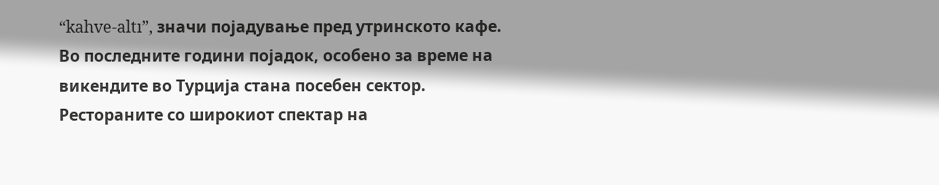“kahve-altı”, значи појадување пред утринското кафе. Во последните години појадок, особено за време на викендите во Турција стана посебен сектор. Рестораните со широкиот спектар на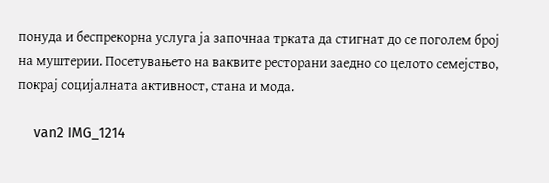понуда и беспрекорна услуга ја започнаа трката да стигнат до се поголем број на муштерии. Посетувањето на ваквите ресторани заедно со целото семејство, покрај социјалната активност, стана и мода.

    van2 IMG_1214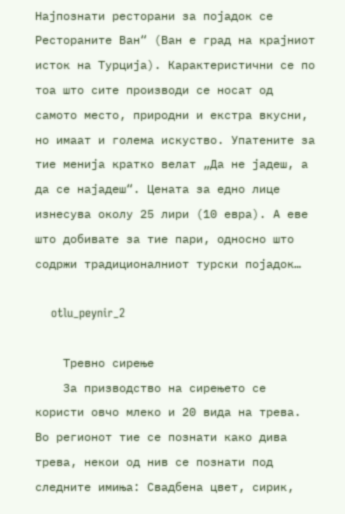Најпознати ресторани за појадок се Рестораните Ван“ (Ван е град на крајниот исток на Турција). Карактеристични се по тоа што сите производи се носат од самото место, природни и екстра вкусни, но имаат и голема искуство. Упатените за тие менија кратко велат „Да не јадеш, а да се најадеш“. Цената за едно лице изнесува околу 25 лири (10 евра). А еве што добивате за тие пари, односно што содржи традиционалниот турски појадок…

    otlu_peynir_2

    Тревно сирење
    За призводство на сирењето се користи овчо млеко и 20 вида на трева. Во регионот тие се познати како дива трева, некои од нив се познати под следните имиња: Свадбена цвет, сирик,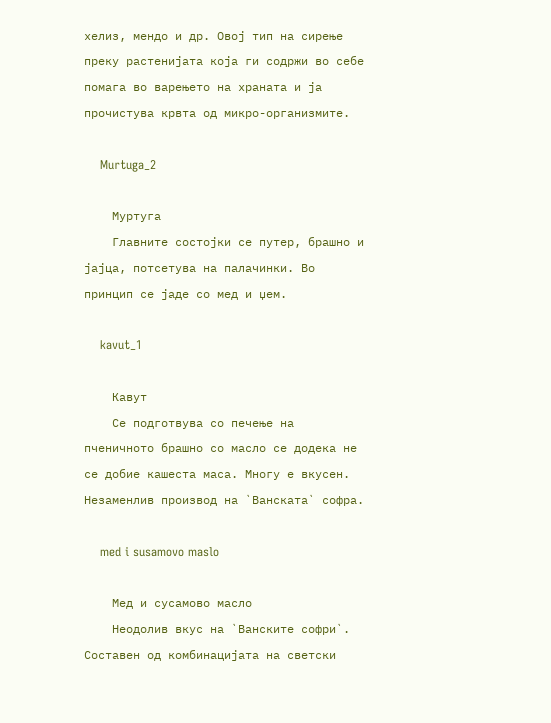хелиз, мендо и др. Овој тип на сирење преку растенијата која ги содржи во себе помага во варењето на храната и ја прочистува крвта од микро-организмите.

    Murtuga_2

    Муртуга
    Главните состојки се путер, брашно и јајца, потсетува на палачинки. Во принцип се јаде со мед и џем.

    kavut_1

    Кавут
    Се подготвува со печење на пченичното брашно со масло се додека не се добие кашеста маса. Многу е вкусен. Незаменлив производ на `Ванската` софра.

    med i susamovo maslo

    Мед и сусамово масло
    Неодолив вкус на `Ванските софри`. Составен од комбинацијата на светски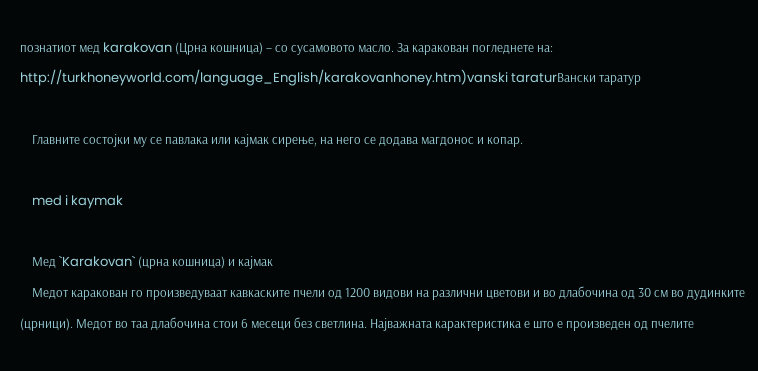познатиот мед karakovan (Црна кошница) – со сусамовото масло. За каракован погледнете на: http://turkhoneyworld.com/language_English/karakovanhoney.htm)vanski taraturВански таратур

    Главните состојки му се павлака или кајмак сирење, на него се додава магдонос и копар.

    med i kaymak

    Мед `Karakovan` (црна кошница) и кајмак
    Медот каракован го произведуваат кавкаските пчели од 1200 видови на различни цветови и во длабочина од 30 см во дудинките (црници). Медот во таа длабочина стои 6 месеци без светлина. Најважната карактеристика е што е произведен од пчелите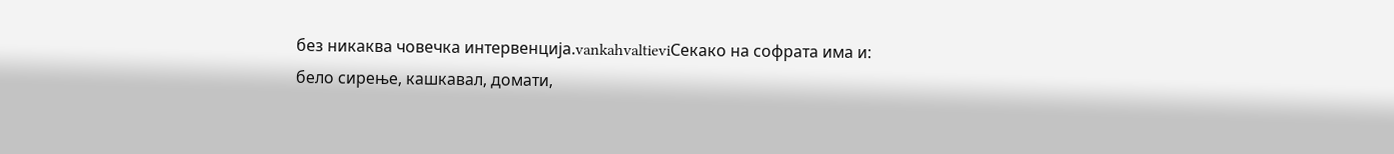без никаква човечка интервенција.vankahvaltieviСекако на софрата има и: бело сирење, кашкавал, домати,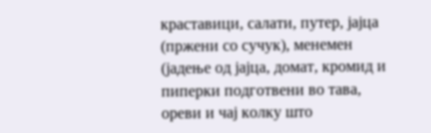краставици, салати, путер, јајца (пржени со сучук), менемен (јадење од јајца, домат, кромид и пиперки подготвени во тава, ореви и чај колку што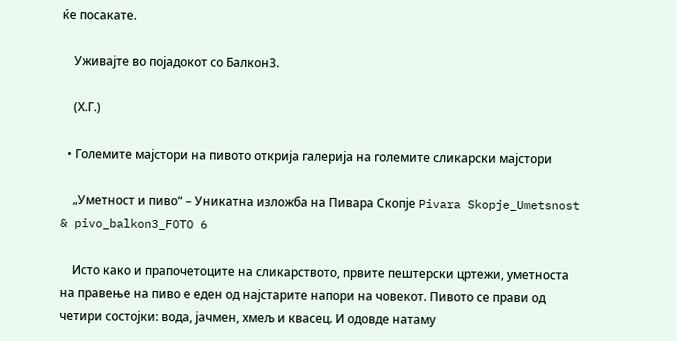ќе посакате.

    Уживајте во појадокот со Балкон3.

    (Х.Г.)

  • Големите мајстори на пивото открија галерија на големите сликарски мајстори

    „Уметност и пиво“ – Уникатна изложба на Пивара Скопје Pivara Skopje_Umetsnost & pivo_balkon3_FOTO 6

    Исто како и прапочетоците на сликарството, првите пештерски цртежи, уметноста на правење на пиво е еден од најстарите напори на човекот. Пивото се прави од четири состојки: вода, јачмен, хмељ и квасец. И одовде натаму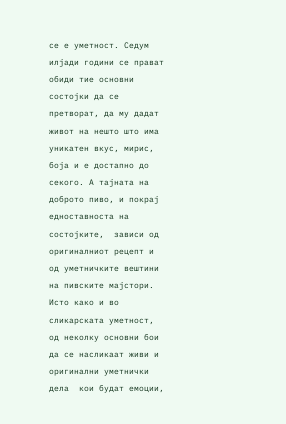се е уметност. Седум илјади години се прават обиди тие основни состојки да се претворат, да му дадат живот на нешто што има уникатен вкус, мирис, боја и е достапно до секого. А тајната на доброто пиво, и покрај едноставноста на состојките,  зависи од оригиналниот рецепт и од уметничките вештини на пивските мајстори. Исто како и во сликарската уметност, од неколку основни бои да се насликаат живи и оригинални уметнички дела  кои будат емоции,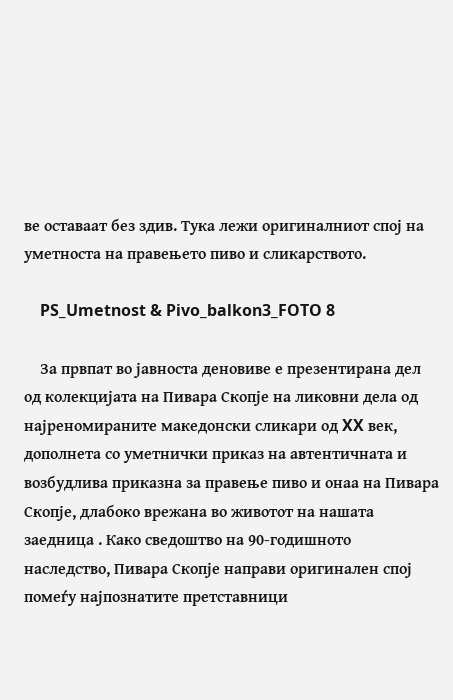ве оставаат без здив. Тука лежи оригиналниот спој на уметноста на правењето пиво и сликарството.

    PS_Umetnost & Pivo_balkon3_FOTO 8

    За првпат во јавноста деновиве е презентирана дел од колекцијата на Пивара Скопје на ликовни дела од најреномираните македонски сликари од XX век, дополнета со уметнички приказ на автентичната и возбудлива приказна за правење пиво и онаа на Пивара Скопје, длабоко врежана во животот на нашата заедница . Како сведоштво на 90-годишното наследство, Пивара Скопје направи оригинален спој помеѓу најпознатите претставници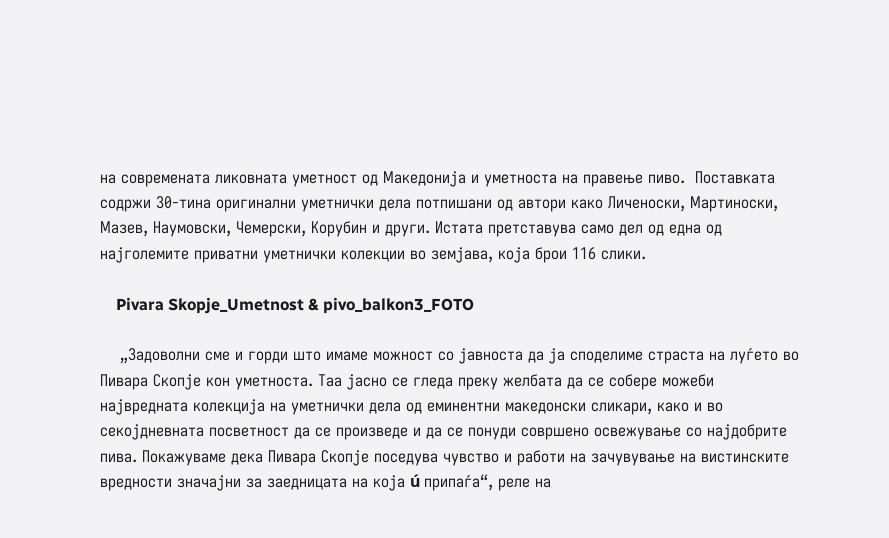на современата ликовната уметност од Македонија и уметноста на правење пиво.  Поставката содржи 30-тина оригинални уметнички дела потпишани од автори како Личеноски, Мартиноски, Мазев, Наумовски, Чемерски, Корубин и други. Истата претставува само дел од една од најголемите приватни уметнички колекции во земјава, која брои 116 слики.

    Pivara Skopje_Umetnost & pivo_balkon3_FOTO

    „Задоволни сме и горди што имаме можност со јавноста да ја споделиме страста на луѓето во Пивара Скопје кон уметноста. Таа јасно се гледа преку желбата да се собере можеби највредната колекција на уметнички дела од еминентни македонски сликари, како и во секојдневната посветност да се произведе и да се понуди совршено освежување со најдобрите пива. Покажуваме дека Пивара Скопје поседува чувство и работи на зачувување на вистинските вредности значајни за заедницата на која ú припаѓа“, реле на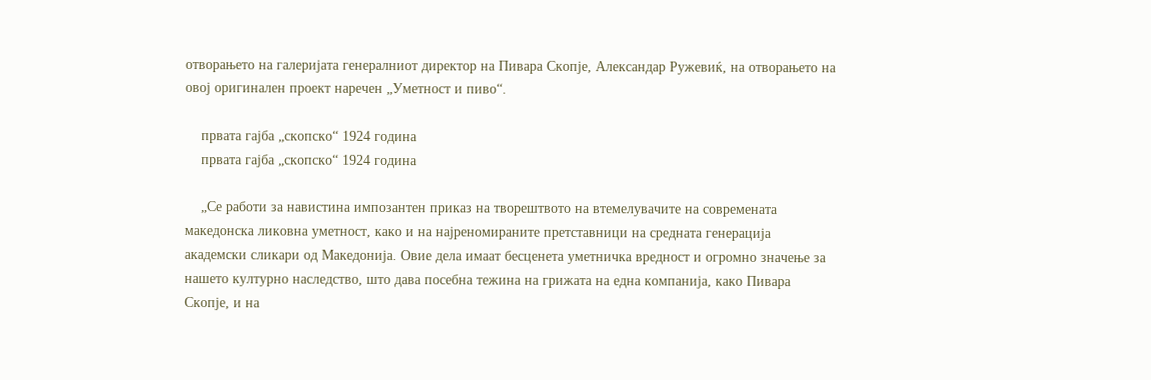отворањето на галеријата генералниот директор на Пивара Скопје, Александар Ружевиќ, на отворањето на овој оригинален проект наречен „Уметност и пиво“.

    првата гајба „скопско“ 1924 година
    првата гајба „скопско“ 1924 година

    „Се работи за навистина импозантен приказ на творештвото на втемелувачите на современата македонска ликовна уметност, како и на најреномираните претставници на средната генерација академски сликари од Македонија. Овие дела имаат бесценета уметничка вредност и огромно значење за нашето културно наследство, што дава посебна тежина на грижата на една компанија, како Пивара Скопје, и на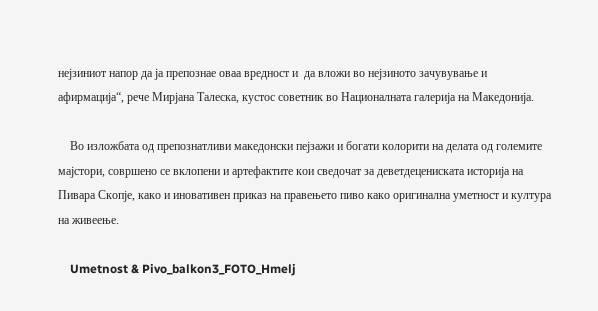нејзиниот напор да ја препознае оваа вредност и  да вложи во нејзиното зачувување и афирмација“, рече Мирјана Талеска, кустос советник во Националната галерија на Македонија.

    Во изложбата од препознатливи македонски пејзажи и богати колорити на делата од големите мајстори, совршено се вклопени и артефактите кои сведочат за деветдецениската историја на Пивара Скопје, како и иновативен приказ на правењето пиво како оригинална уметност и култура на живеење.

    Umetnost & Pivo_balkon3_FOTO_Hmelj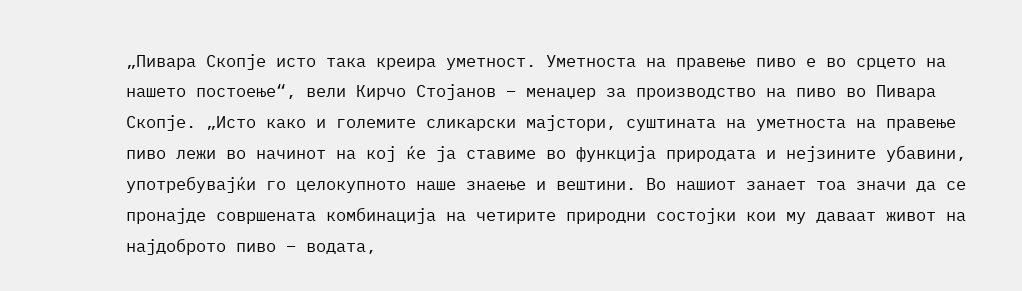„Пивара Скопје исто така креира уметност. Уметноста на правење пиво е во срцето на нашето постоење“, вели Кирчо Стојанов – менаџер за производство на пиво во Пивара Скопје. „Исто како и големите сликарски мајстори, суштината на уметноста на правење пиво лежи во начинот на кој ќе ја ставиме во функција природата и нејзините убавини, употребувајќи го целокупното наше знаење и вештини. Во нашиот занает тоа значи да се пронајде совршената комбинација на четирите природни состојки кои му даваат живот на најдоброто пиво – водата,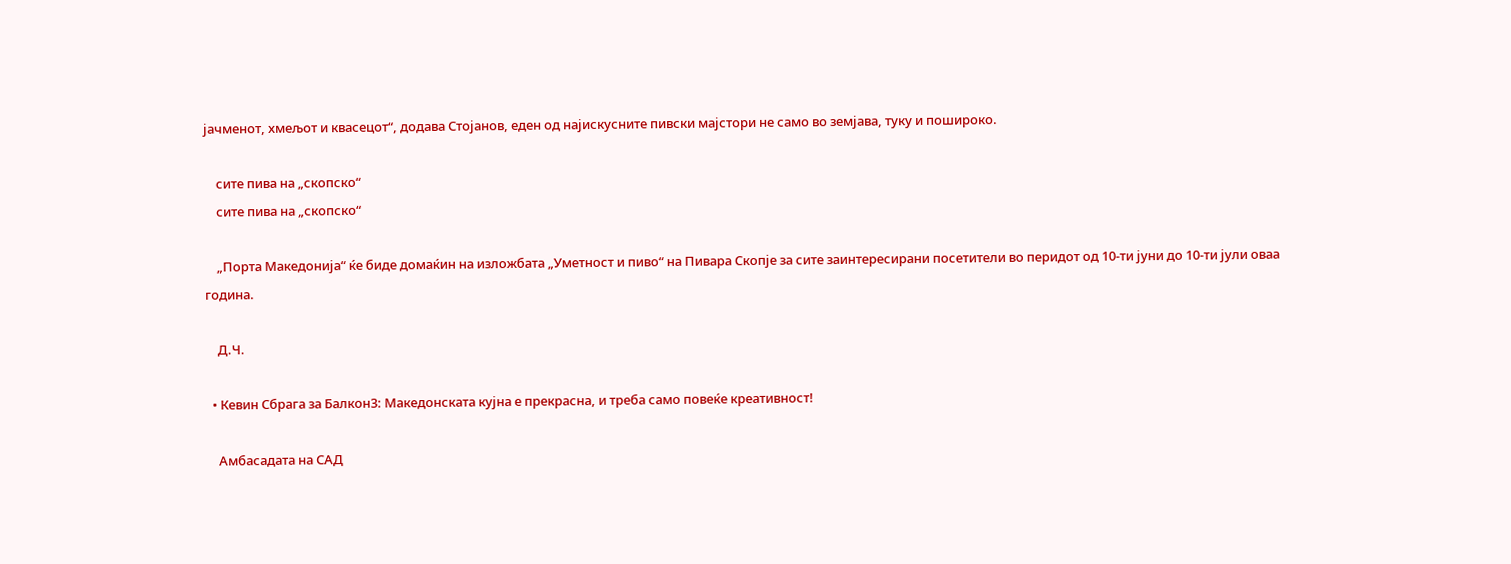јачменот, хмељот и квасецот“, додава Стојанов, еден од најискусните пивски мајстори не само во земјава, туку и пошироко.

    сите пива на „скопско“
    сите пива на „скопско“

    „Порта Македонија“ ќе биде домаќин на изложбата „Уметност и пиво“ на Пивара Скопје за сите заинтересирани посетители во перидот од 10-ти јуни до 10-ти јули оваа година.

    Д.Ч.

  • Кевин Сбрага за Балкон3: Македонската кујна е прекрасна, и треба само повеќе креативност!

    Амбасадата на САД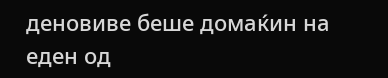деновиве беше домаќин на еден од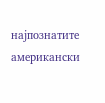најпознатите американски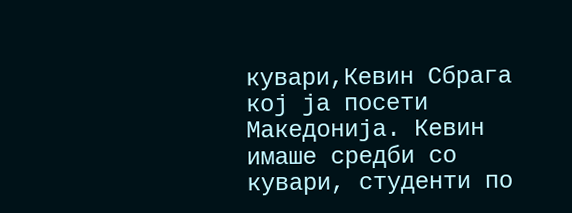кувари,Кевин Сбрага кој ја посети Македонија. Кевин имаше средби со кувари, студенти по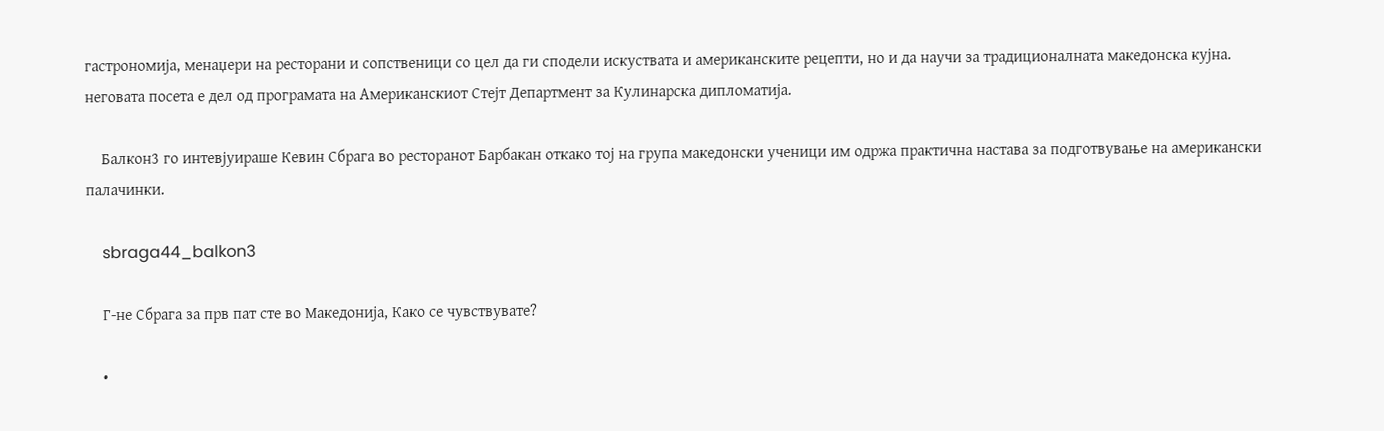гастрономија, менаџери на ресторани и сопственици со цел да ги сподели искуствата и американските рецепти, но и да научи за традиционалната македонска кујна. неговата посета е дел од програмата на Американскиот Стејт Департмент за Кулинарска дипломатија.

    Балкон3 го интевјуираше Кевин Сбрага во ресторанот Барбакан откако тој на група македонски ученици им одржа практична настава за подготвување на американски палачинки.

    sbraga44_balkon3

    Г-не Сбрага за прв пат сте во Македонија, Како се чувствувате?

    •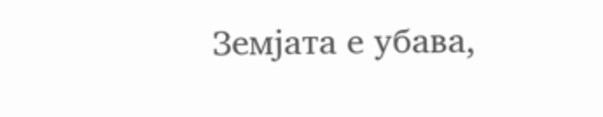Земјата е убава,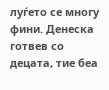луѓето се многу фини. Денеска готвев со децата, тие беа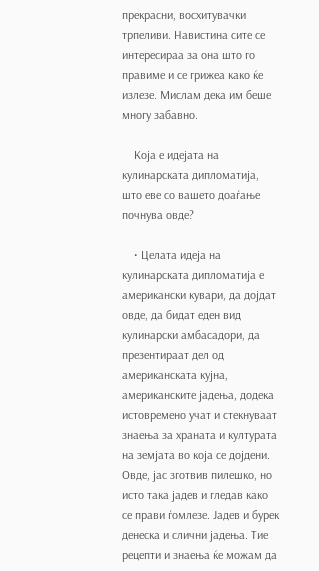прекрасни, восхитувачки трпеливи. Навистина сите се интересираа за она што го правиме и се грижеа како ќе излезе. Мислам дека им беше многу забавно.

    Која е идејата на кулинарската дипломатија, што еве со вашето доаѓање почнува овде?

    • Целата идеја на кулинарската дипломатија е американски кувари, да дојдат овде, да бидат еден вид кулинарски амбасадори, да презентираат дел од американската кујна, американските јадења, додека истовремено учат и стекнуваат знаења за храната и културата на земјата во која се дојдени. Овде, јас зготвив пилешко, но исто така јадев и гледав како се прави ѓомлезе. Јадев и бурек денеска и слични јадења. Тие рецепти и знаења ќе можам да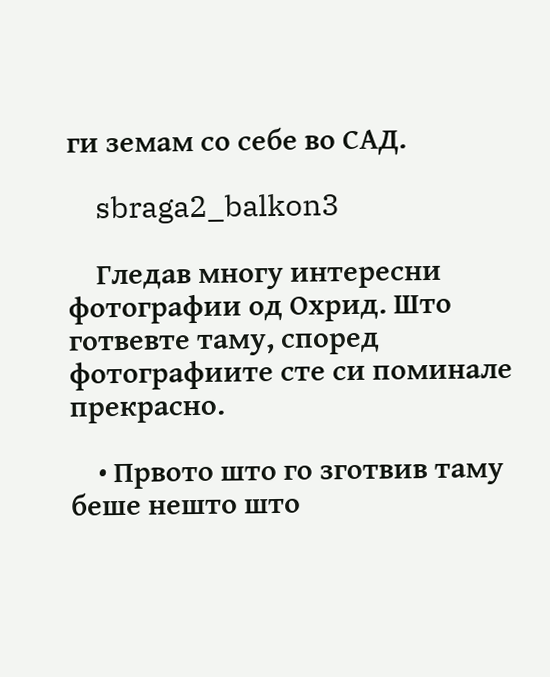ги земам со себе во САД.

    sbraga2_balkon3

    Гледав многу интересни фотографии од Охрид. Што готвевте таму, според фотографиите сте си поминале прекрасно.

    • Првото што го зготвив таму беше нешто што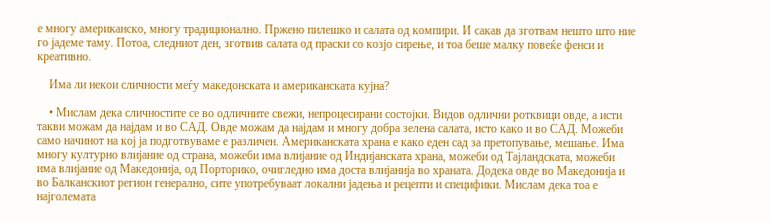е многу американско, многу традиционално. Пржено пилешко и салата од компири. И сакав да зготвам нешто што ние го јадеме таму. Потоа, следниот ден, зготвив салата од праски со козјо сирење, и тоа беше малку повеќе фенси и креативно.

    Има ли некои сличности меѓу македонската и американската кујна?

    • Мислам дека сличностите се во одличните свежи, непроцесирани состојки. Видов одлични ротквици овде, а исти такви можам да најдам и во САД. Овде можам да најдам и многу добра зелена салата, исто како и во САД. Можеби само начинот на кој ја подготвуваме е различен. Американската храна е како еден сад за претопување, мешање. Има многу културно влијание од страна, можеби има влијание од Индијанската храна, можеби од Тајландската, можеби има влијание од Македонија, од Порторико, очигледно има доста влијанија во храната. Додека овде во Македонија и во Балканскиот регион генерално, сите употребуваат локални јадења и рецепти и специфики. Мислам дека тоа е најголемата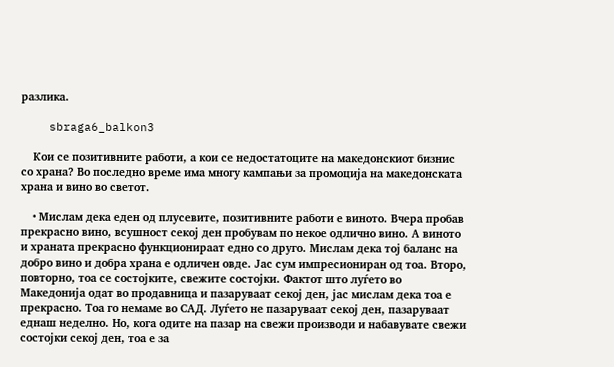разлика.

    sbraga6_balkon3

    Кои се позитивните работи, а кои се недостатоците на македонскиот бизнис со храна? Во последно време има многу кампањи за промоција на македонската храна и вино во светот.

    • Мислам дека еден од плусевите, позитивните работи е виното. Вчера пробав прекрасно вино, всушност секој ден пробувам по некое одлично вино. А виното и храната прекрасно функционираат едно со друго. Мислам дека тој баланс на добро вино и добра храна е одличен овде. Јас сум импресиониран од тоа. Второ, повторно, тоа се состојките, свежите состојки. Фактот што луѓето во Македонија одат во продавница и пазаруваат секој ден, јас мислам дека тоа е прекрасно. Тоа го немаме во САД. Луѓето не пазаруваат секој ден, пазаруваат еднаш неделно. Но, кога одите на пазар на свежи производи и набавувате свежи состојки секој ден, тоа е за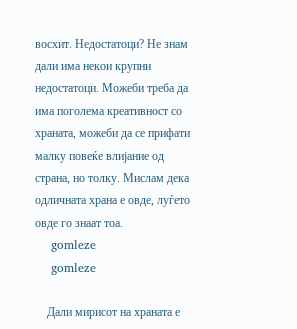восхит. Недостатоци? Не знам дали има некои крупни недостатоци. Можеби треба да има поголема креативност со храната, можеби да се прифати малку повеќе влијание од страна, но толку. Мислам дека одличната храна е овде, луѓето овде го знаат тоа.
    gomleze
    gomleze

    Дали мирисот на храната е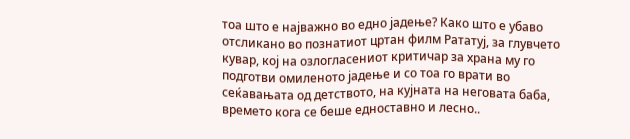тоа што е најважно во едно јадење? Како што е убаво отсликано во познатиот цртан филм Рататуј, за глувчето кувар, кој на озлогласениот критичар за храна му го подготви омиленото јадење и со тоа го врати во сеќавањата од детството, на кујната на неговата баба, времето кога се беше едноставно и лесно..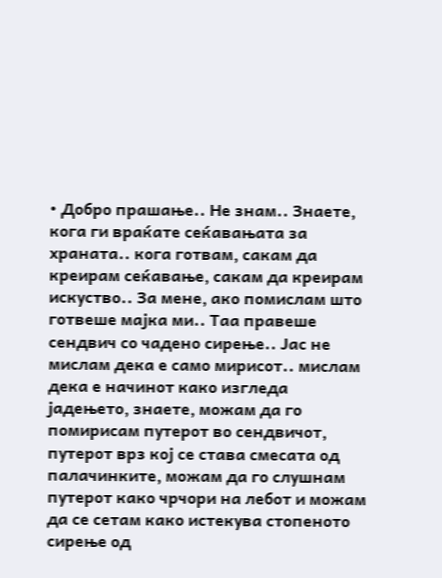• Добро прашање.. Не знам.. Знаете, кога ги враќате сеќавањата за храната.. кога готвам, сакам да креирам сеќавање, сакам да креирам искуство.. За мене, ако помислам што готвеше мајка ми.. Таа правеше сендвич со чадено сирење.. Јас не мислам дека е само мирисот.. мислам дека е начинот како изгледа јадењето, знаете, можам да го помирисам путерот во сендвичот, путерот врз кој се става смесата од палачинките, можам да го слушнам путерот како чрчори на лебот и можам да се сетам како истекува стопеното сирење од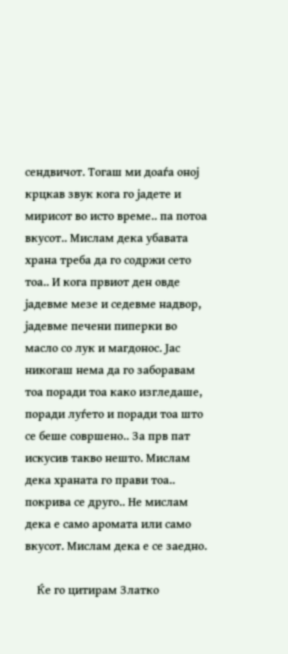сендвичот. Тогаш ми доаѓа оној крцкав звук кога го јадете и мирисот во исто време.. па потоа вкусот.. Мислам дека убавата храна треба да го содржи сето тоа.. И кога првиот ден овде јадевме мезе и седевме надвор, јадевме печени пиперки во масло со лук и магдонос. Јас никогаш нема да го заборавам тоа поради тоа како изгледаше, поради луѓето и поради тоа што се беше совршено.. За прв пат искусив такво нешто. Мислам дека храната го прави тоа.. покрива се друго.. Не мислам дека е само аромата или само вкусот. Мислам дека е се заедно.

    Ќе го цитирам Златко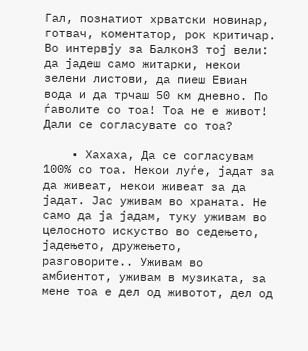Гал, познатиот хрватски новинар, готвач, коментатор, рок критичар. Во интервју за Балкон3 тој вели: да јадеш само житарки, некои зелени листови, да пиеш Евиан вода и да трчаш 50 км дневно. По ѓаволите со тоа! Тоа не е живот! Дали се согласувате со тоа?

    • Хахаха, Да се согласувам 100% со тоа. Некои луѓе, јадат за да живеат, некои живеат за да јадат. Јас уживам во храната. Не само да ја јадам, туку уживам во целосното искуство во седењето, јадењето, дружењето, разговорите.. Уживам во амбиентот, уживам в музиката, за мене тоа е дел од животот, дел од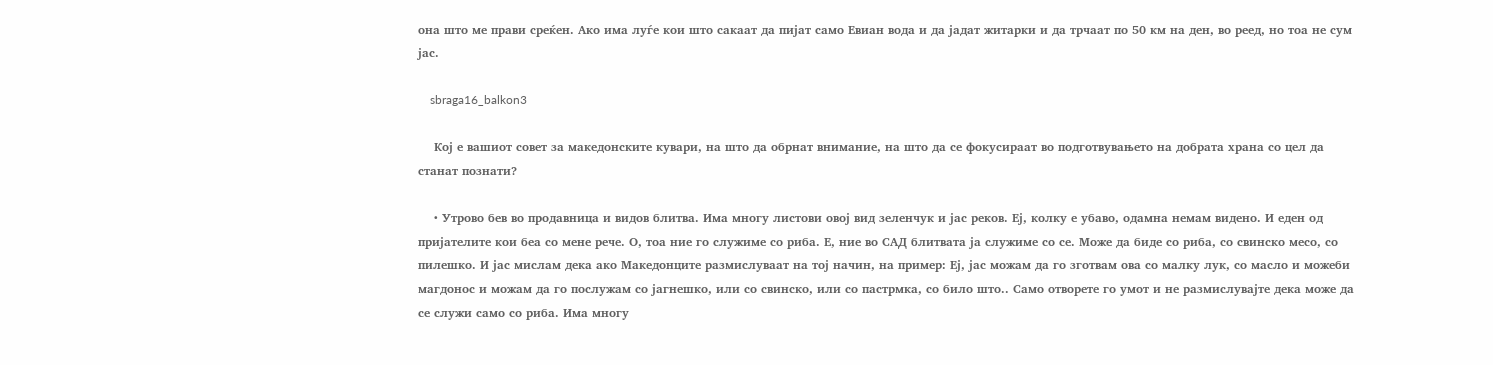она што ме прави среќен. Ако има луѓе кои што сакаат да пијат само Евиан вода и да јадат житарки и да трчаат по 50 км на ден, во реед, но тоа не сум јас.

    sbraga16_balkon3

    Кој е вашиот совет за македонските кувари, на што да обрнат внимание, на што да се фокусираат во подготвувањето на добрата храна со цел да станат познати?

    • Утрово бев во продавница и видов блитва. Има многу листови овој вид зеленчук и јас реков. Еј, колку е убаво, одамна немам видено. И еден од пријателите кои беа со мене рече. О, тоа ние го служиме со риба. Е, ние во САД блитвата ја служиме со се. Може да биде со риба, со свинско месо, со пилешко. И јас мислам дека ако Македонците размислуваат на тој начин, на пример: Еј, јас можам да го зготвам ова со малку лук, со масло и можеби магдонос и можам да го послужам со јагнешко, или со свинско, или со пастрмка, со било што.. Само отворете го умот и не размислувајте дека може да се служи само со риба. Има многу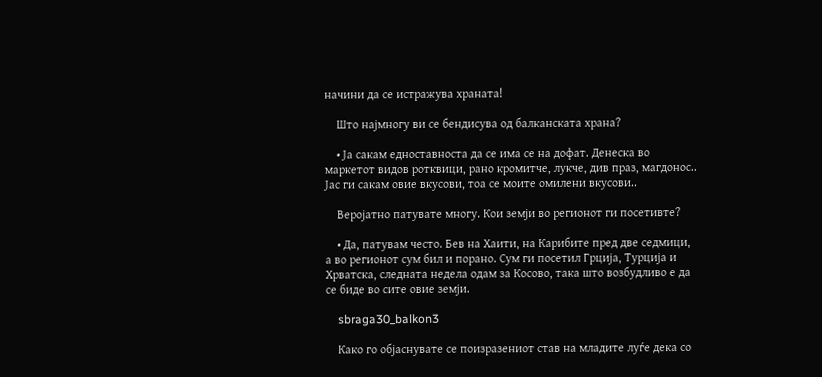начини да се истражува храната!

    Што најмногу ви се бендисува од балканската храна?

    • Ја сакам едноставноста да се има се на дофат. Денеска во маркетот видов ротквици, рано кромитче, лукче, див праз, магдонос.. Јас ги сакам овие вкусови, тоа се моите омилени вкусови..

    Веројатно патувате многу. Кои земји во регионот ги посетивте?

    • Да, патувам често. Бев на Хаити, на Карибите пред две седмици, а во регионот сум бил и порано. Сум ги посетил Грција, Турција и Хрватска, следната недела одам за Косово, така што возбудливо е да се биде во сите овие земји.

    sbraga30_balkon3

    Како го објаснувате се поизразениот став на младите луѓе дека со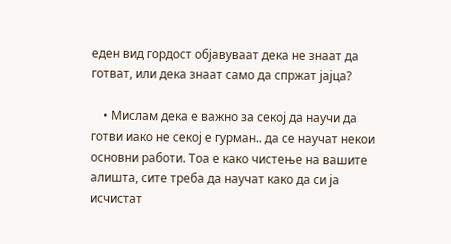еден вид гордост објавуваат дека не знаат да готват, или дека знаат само да спржат јајца?

    • Мислам дека е важно за секој да научи да готви иако не секој е гурман.. да се научат некои основни работи. Тоа е како чистење на вашите алишта, сите треба да научат како да си ја исчистат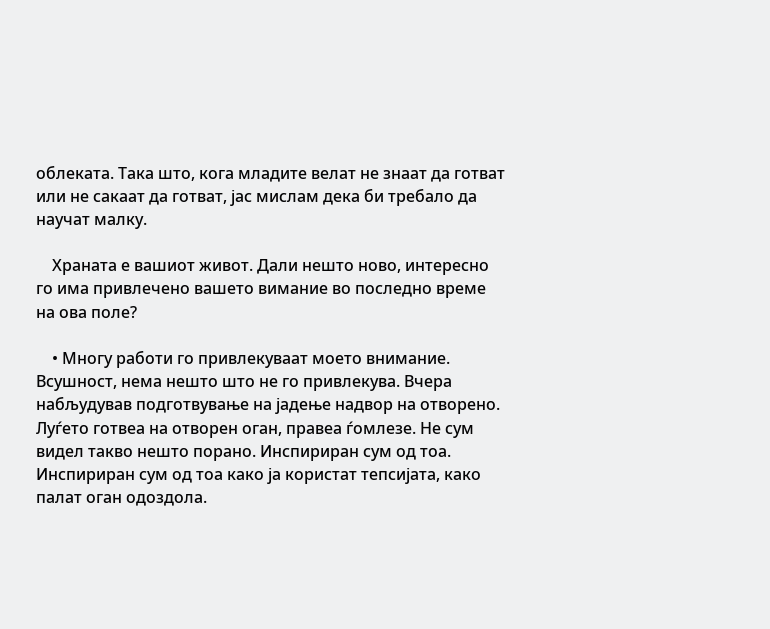облеката. Така што, кога младите велат не знаат да готват или не сакаат да готват, јас мислам дека би требало да научат малку.

    Храната е вашиот живот. Дали нешто ново, интересно го има привлечено вашето вимание во последно време на ова поле?

    • Многу работи го привлекуваат моето внимание. Всушност, нема нешто што не го привлекува. Вчера набљудував подготвување на јадење надвор на отворено. Луѓето готвеа на отворен оган, правеа ѓомлезе. Не сум видел такво нешто порано. Инспириран сум од тоа. Инспириран сум од тоа како ја користат тепсијата, како палат оган одоздола.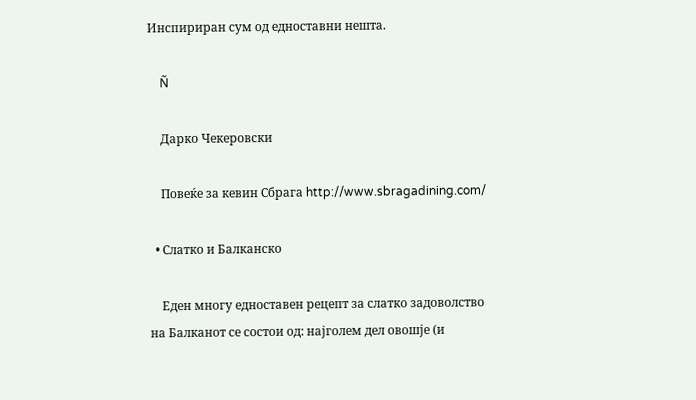Инспириран сум од едноставни нешта.

    Ñ

    Дарко Чекеровски

    Повеќе за кевин Сбрага http://www.sbragadining.com/

  • Слатко и Балканско

    Еден многу едноставен рецепт за слатко задоволство на Балканот се состои од: најголем дел овошје (и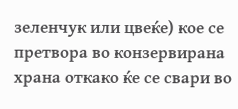зеленчук или цвеќе) кое се претвора во конзервирана храна откако ќе се свари во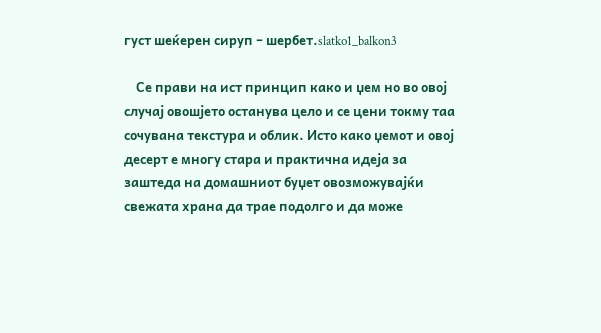густ шеќерен сируп – шербет.slatko1_balkon3

    Се прави на ист принцип како и џем но во овој случај овошјето останува цело и се цени токму таа сочувана текстура и облик. Исто како џемот и овој десерт е многу стара и практична идеја за заштеда на домашниот буџет овозможувајќи свежата храна да трае подолго и да може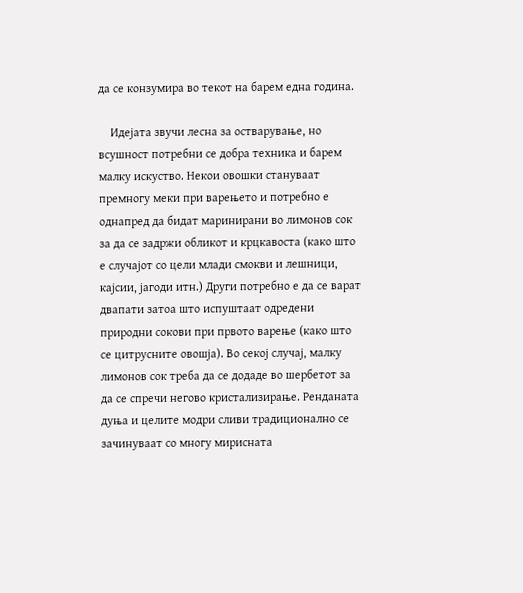да се конзумира во текот на барем една година.

    Идејата звучи лесна за остварување, но всушност потребни се добра техника и барем малку искуство. Некои овошки стануваат премногу меки при варењето и потребно е однапред да бидат маринирани во лимонов сок за да се задржи обликот и крцкавоста (како што е случајот со цели млади смокви и лешници, кајсии, јагоди итн.) Други потребно е да се варат двапати затоа што испуштаат одредени природни сокови при првото варење (како што се цитрусните овошја). Во секој случај, малку лимонов сок треба да се додаде во шербетот за да се спречи негово кристализирање. Ренданата дуња и целите модри сливи традиционално се зачинуваат со многу мирисната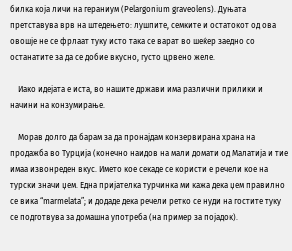билка која личи на гераниум (Pelargonium graveolens). Дуњата претставува врв на штедењето: лушпите, семките и остатокот од ова овошје не се фрлаат туку исто така се варат во шеќер заедно со останатите за да се добие вкусно, густо црвено желе.

    Иако идејата е иста, во нашите држави има различни прилики и начини на конзумирање.

    Морав долго да барам за да пронајдам конзервирана храна на продажба во Турција (конечно наидов на мали домати од Малатија и тие имаа извонреден вкус. Името кое секаде се користи е речели кое на турски значи џем. Една пријателка турчинка ми кажа дека џем правилно се вика “marmelata”; и додаде дека речели ретко се нуди на гостите туку се подготвува за домашна употреба (на пример за појадок).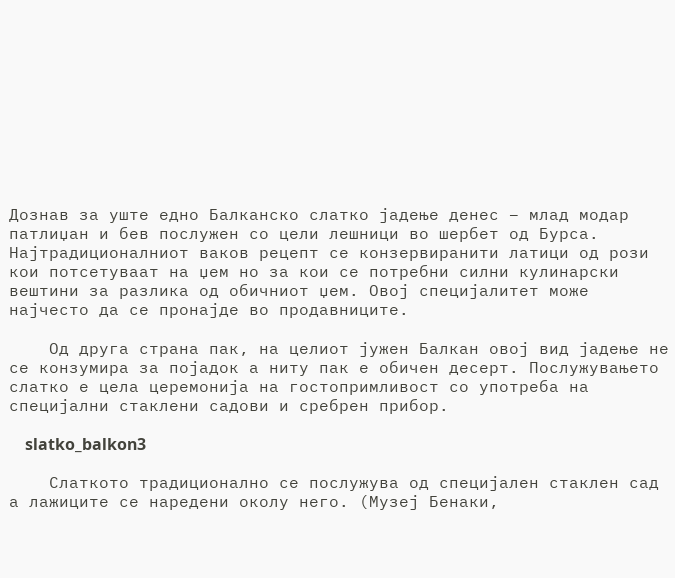Дознав за уште едно Балканско слатко јадење денес – млад модар патлиџан и бев послужен со цели лешници во шербет од Бурса. Најтрадиционалниот ваков рецепт се конзервиранити латици од рози кои потсетуваат на џем но за кои се потребни силни кулинарски вештини за разлика од обичниот џем. Овој специјалитет може најчесто да се пронајде во продавниците.

    Од друга страна пак, на целиот јужен Балкан овој вид јадење не се конзумира за појадок а ниту пак е обичен десерт. Послужувањето слатко е цела церемонија на гостопримливост со употреба на специјални стаклени садови и сребрен прибор.

    slatko_balkon3

    Слаткото традиционално се послужува од специјален стаклен сад а лажиците се наредени околу него. (Музеј Бенаки,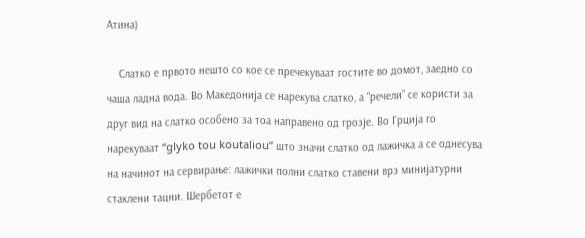Атина)

    Слатко е првото нешто со кое се пречекуваат гостите во домот, заедно со чаша ладна вода. Во Македонија се нарекува слатко, а “речели” се користи за друг вид на слатко особено за тоа направено од грозје. Во Грција го нарекуваат “glyko tou koutaliou” што значи слатко од лажичка а се однесува на начинот на сервирање: лажички полни слатко ставени врз минијатурни стаклени тацни. Шербетот е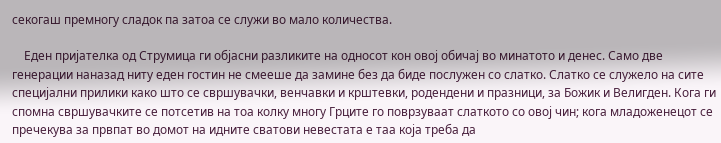секогаш премногу сладок па затоа се служи во мало количества.

    Еден пријателка од Струмица ги објасни разликите на односот кон овој обичај во минатото и денес. Само две генерации наназад ниту еден гостин не смееше да замине без да биде послужен со слатко. Слатко се служело на сите специјални прилики како што се свршувачки, венчавки и крштевки, родендени и празници, за Божик и Велигден. Кога ги спомна свршувачките се потсетив на тоа колку многу Грците го поврзуваат слаткото со овој чин; кога младоженецот се пречекува за првпат во домот на идните сватови невестата е таа која треба да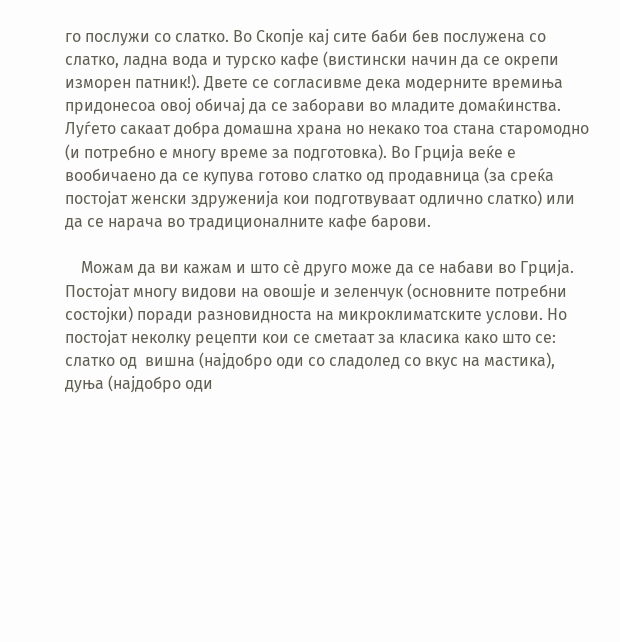го послужи со слатко. Во Скопје кај сите баби бев послужена со слатко, ладна вода и турско кафе (вистински начин да се окрепи изморен патник!). Двете се согласивме дека модерните времиња придонесоа овој обичај да се заборави во младите домаќинства. Луѓето сакаат добра домашна храна но некако тоа стана старомодно (и потребно е многу време за подготовка). Во Грција веќе е вообичаено да се купува готово слатко од продавница (за среќа постојат женски здруженија кои подготвуваат одлично слатко) или да се нарача во традиционалните кафе барови.

    Можам да ви кажам и што сè друго може да се набави во Грција. Постојат многу видови на овошје и зеленчук (основните потребни состојки) поради разновидноста на микроклиматските услови. Но постојат неколку рецепти кои се сметаат за класика како што се: слатко од  вишна (најдобро оди со сладолед со вкус на мастика), дуња (најдобро оди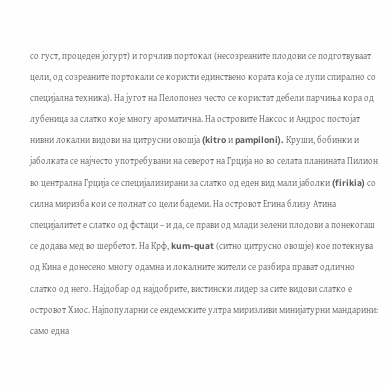со густ, процеден јогурт) и горчлив портокал (несозреаните плодови се подготвуваат цели, од созреаните портокали се користи единствено кората која се лупи спирално со специјална техника). На југот на Пелопонез често се користат дебели парчиња кора од лубеница за слатко које многу ароматична. На островите Наксос и Андрос постојат нивни локални видови на цитрусни овошја (kitro и pampiloni). Круши, бобинки и јаболката се најчесто употребувани на северот на Грција но во селата планината Пилион во централна Грција се специјализирани за слатко од еден вид мали јаболки (firikia) со силна миризба кои се полнат со цели бадеми. На островот Егина близу Атина специјалитет е слатко од фстаци – и да, се прави од млади зелени плодови а понекогаш се додава мед во шербетот. На Крф, kum-quat (ситно цитрусно овошје) кое потекнува од Кина е донесено многу одамна и локалните жители се разбира прават одлично слатко од него. Најдобар од најдобрите, вистински лидер за сите видови слатко е островот Хиос. Најпопуларни се ендемските ултра миризливи минијатурни мандарини: само една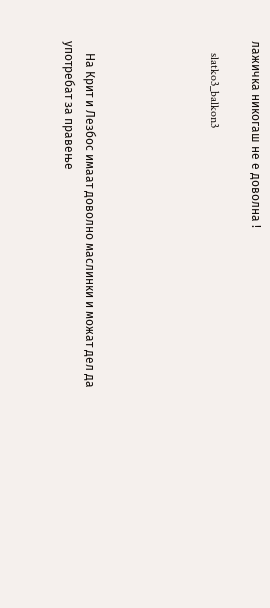лажичка никогаш не е доволна !

    slatko3_balkon3





    На Крит и Лезбос имаат доволно маслинки и можат дел да употребат за правење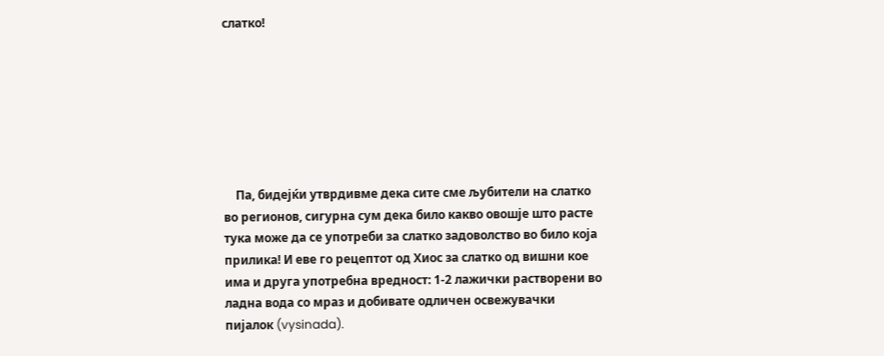слатко!







    Па, бидејќи утврдивме дека сите сме љубители на слатко во регионов, сигурна сум дека било какво овошје што расте тука може да се употреби за слатко задоволство во било која прилика! И еве го рецептот од Хиос за слатко од вишни кое има и друга употребна вредност: 1-2 лажички растворени во ладна вода со мраз и добивате одличен освежувачки пијалок (vysinada).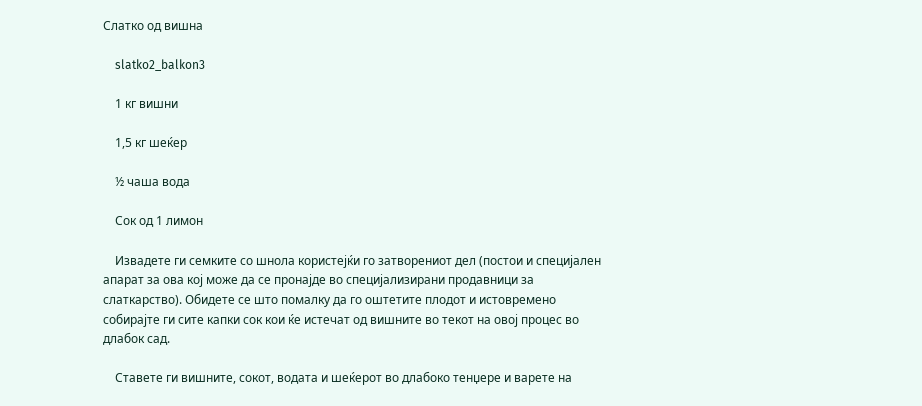Слатко од вишна

    slatko2_balkon3

    1 кг вишни

    1,5 кг шеќер

    ½ чаша вода

    Сок од 1 лимон

    Извадете ги семките со шнола користејќи го затворениот дел (постои и специјален апарат за ова кој може да се пронајде во специјализирани продавници за слаткарство). Обидете се што помалку да го оштетите плодот и истовремено собирајте ги сите капки сок кои ќе истечат од вишните во текот на овој процес во длабок сад.

    Ставете ги вишните, сокот, водата и шеќерот во длабоко тенџере и варете на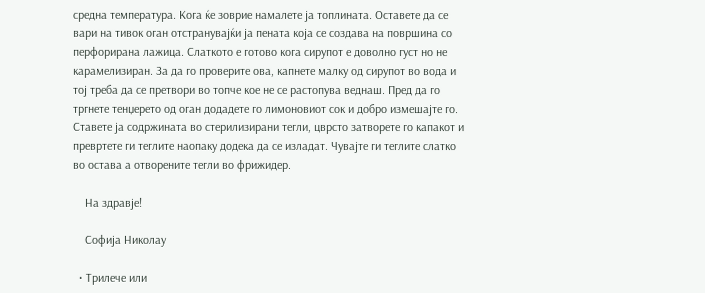средна температура. Кога ќе зоврие намалете ја топлината. Оставете да се вари на тивок оган отстранувајќи ја пената која се создава на површина со перфорирана лажица. Слаткото е готово кога сирупот е доволно густ но не карамелизиран. За да го проверите ова, капнете малку од сирупот во вода и тој треба да се претвори во топче кое не се растопува веднаш. Пред да го тргнете тенџерето од оган додадете го лимоновиот сок и добро измешајте го. Ставете ја содржината во стерилизирани тегли, цврсто затворете го капакот и превртете ги теглите наопаку додека да се изладат. Чувајте ги теглите слатко во остава а отворените тегли во фрижидер.

    На здравје!

    Софија Николау

  • Трилече или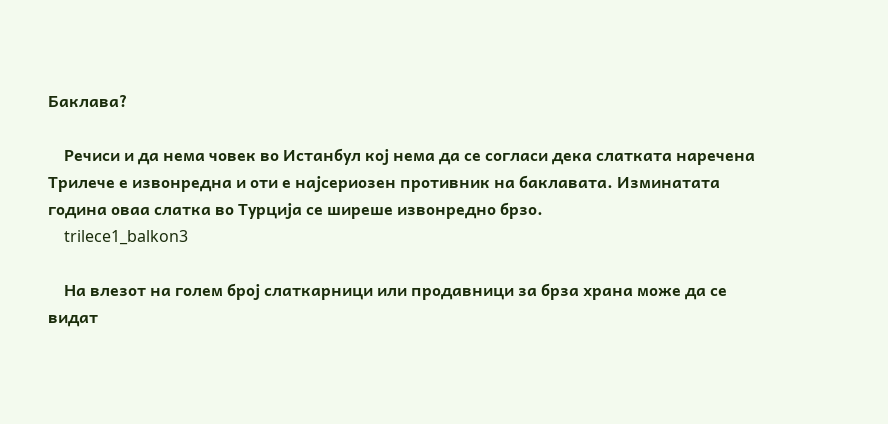Баклава?

    Речиси и да нема човек во Истанбул кој нема да се согласи дека слатката наречена Трилече е извонредна и оти е најсериозен противник на баклавата. Изминатата година оваа слатка во Турција се ширеше извонредно брзо.
    trilece1_balkon3

    На влезот на голем број слаткарници или продавници за брза храна може да се видат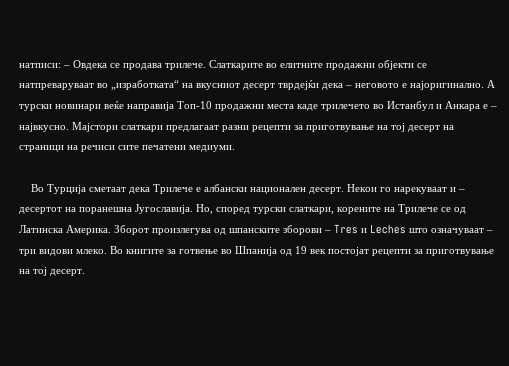натписи: – Овдека се продава трилече. Слаткарите во елитните продажни објекти се натпреваруваат во „изработката“ на вкусниот десерт тврдејќи дека – неговото е најоригинално. А турски новинари веќе направија Топ-10 продажни места каде трилечето во Истанбул и Анкара е – највкусно. Мајстори слаткари предлагаат разни рецепти за приготвување на тој десерт на страници на речиси сите печатени медиуми.

    Во Турција сметаат дека Трилече е албански национален десерт. Некои го нарекуваат и – десертот на поранешна Југославија. Но, според турски слаткари, корените на Трилече се од Латинска Америка. Зборот произлегува од шпанските зборови – Tres и Leches што означуваат – три видови млеко. Во книгите за готвење во Шпанија од 19 век постојат рецепти за приготвување на тој десерт.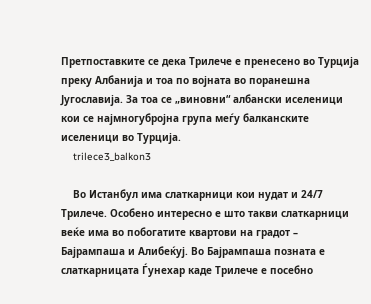Претпоставките се дека Трилече е пренесено во Турција преку Албанија и тоа по војната во поранешна Југославија. За тоа се „виновни“ албански иселеници кои се најмногубројна група меѓу балканските иселеници во Турција.
    trilece3_balkon3

    Во Истанбул има слаткарници кои нудат и 24/7 Трилече. Особено интересно е што такви слаткарници веќе има во побогатите квартови на градот – Бајрампаша и Алибеќуј. Во Бајрампаша позната е слаткарницата Ѓунехар каде Трилече е посебно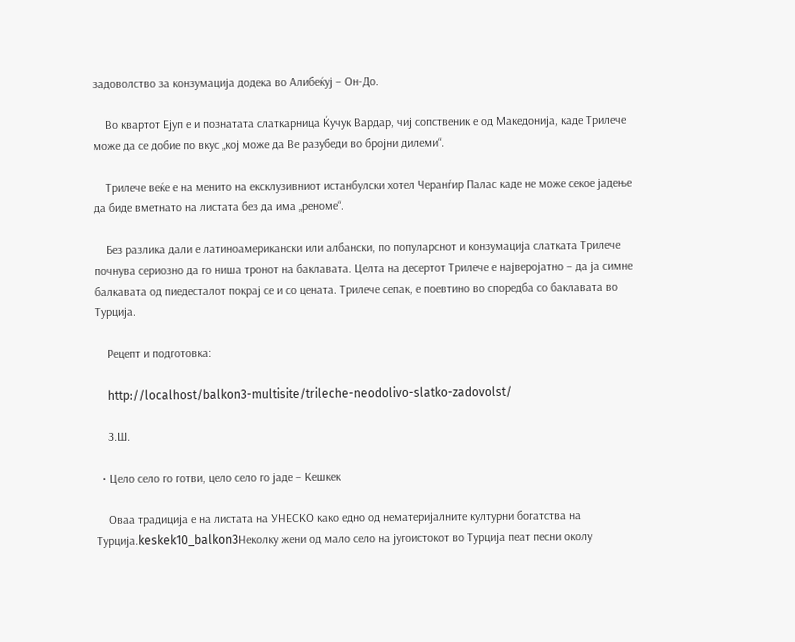задоволство за конзумација додека во Алибеќуј – Он-До.

    Во квартот Ејуп е и познатата слаткарница Ќучук Вардар, чиј сопственик е од Македонија, каде Трилече може да се добие по вкус „кој може да Ве разубеди во бројни дилеми“.

    Трилече веќе е на менито на ексклузивниот истанбулски хотел Черанѓир Палас каде не може секое јадење да биде вметнато на листата без да има „реноме“.

    Без разлика дали е латиноамерикански или албански, по популарснот и конзумација слатката Трилече почнува сериозно да го ниша тронот на баклавата. Целта на десертот Трилече е најверојатно – да ја симне балкавата од пиедесталот покрај се и со цената. Трилече сепак, е поевтино во споредба со баклавата во Турција.

    Рецепт и подготовка:

    http://localhost/balkon3-multisite/trileche-neodolivo-slatko-zadovolst/

    З.Ш.

  • Цело село го готви, цело село го јаде – Кешкек

    Оваа традиција е на листата на УНЕСКО како едно од нематеријалните културни богатства на Турција.keskek10_balkon3Неколку жени од мало село на југоистокот во Турција пеат песни околу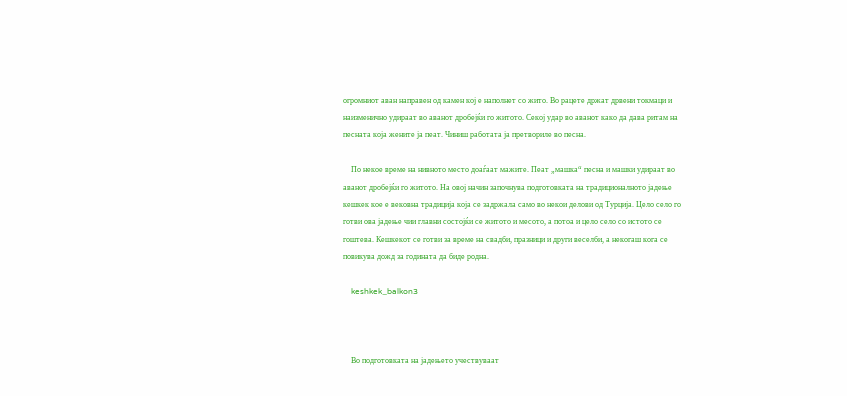огромниот аван направен од камен кој е наполнет со жито. Во рацете држат дрвени токмаци и наизменично удираат во аванот дробејќи го житото. Секој удар во аванот како да дава ритам на песната која жените ја пеат. Чиниш работата ја претвориле во песна.

    По некое време на нивното место доаѓаат мажите. Пеат „машка“ песна и машки удираат во аванот дробејќи го житото. На овој начин започнува подготовката на традиционалното јадење кешкек кое е вековна традиција која се задржала само во некои делови од Турција. Цело село го готви ова јадење чии главни состојќи се житото и месото, а потоа и цело село со истото се гоштева. Кешкекот се готви за време на свадби, празници и други веселби, а некогаш кога се повикува дожд за годината да биде родна.

    keshkek_balkon3



    Во подготовката на јадењето учествуваат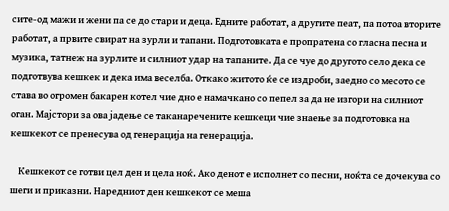сите-од мажи и жени па се до стари и деца. Едните работат, а другите пеат, па потоа вторите работат, а првите свират на зурли и тапани. Подготовката е пропратена со гласна песна и музика, татнеж на зурлите и силниот удар на тапаните. Да се чуе до другото село дека се подготвува кешкек и дека има веселба. Откако житото ќе се издроби, заедно со месото се става во огромен бакарен котел чие дно е намачкано со пепел за да не изгори на силниот оган. Мајстори за ова јадење се таканаречените кешкеци чие знаење за подготовка на кешкекот се пренесува од генерација на генерација.

    Кешкекот се готви цел ден и цела ноќ. Ако денот е исполнет со песни, ноќта се дочекува со шеги и приказни. Наредниот ден кешкекот се меша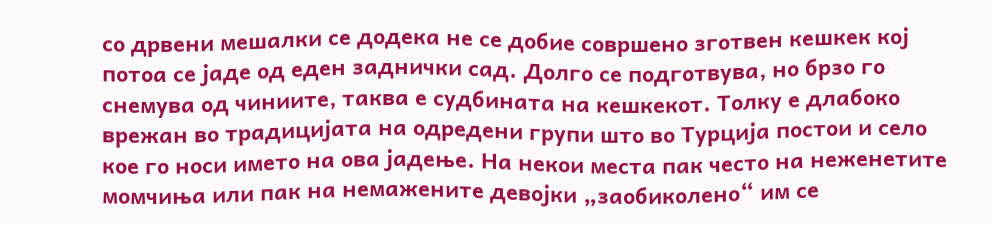со дрвени мешалки се додека не се добие совршено зготвен кешкек кој потоа се јаде од еден заднички сад. Долго се подготвува, но брзо го снемува од чиниите, таква е судбината на кешкекот. Толку е длабоко врежан во традицијата на одредени групи што во Турција постои и село кое го носи името на ова јадење. На некои места пак често на неженетите момчиња или пак на немажените девојки „заобиколено“ им се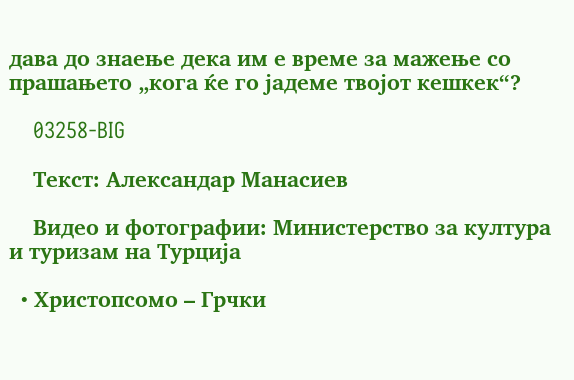дава до знаење дека им е време за мажење со прашањето „кога ќе го јадеме твојот кешкек“?

    03258-BIG

    Текст: Александар Манасиев

    Видео и фотографии: Министерство за култура и туризам на Турција

  • Христопсомо – Грчки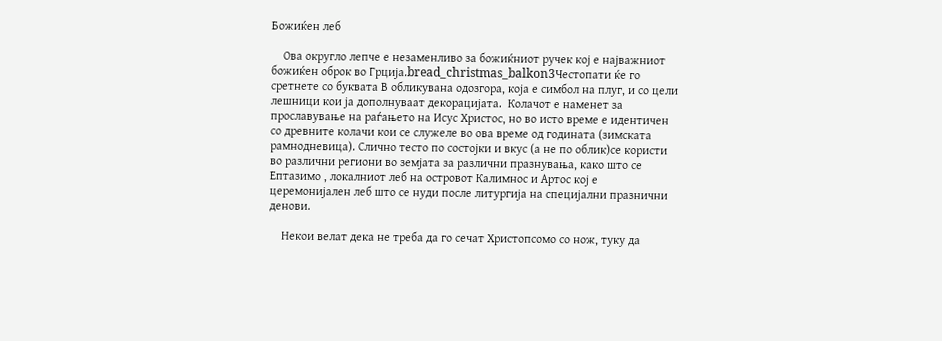Божиќен леб

    Ова округло лепче е незаменливо за божиќниот ручек кој е најважниот божиќен оброк во Грција.bread_christmas_balkon3Честопати ќе го сретнете со буквата В обликувана одозгора, која е симбол на плуг, и со цели лешници кои ја дополнуваат декорацијата.  Колачот е наменет за прославување на раѓањето на Исус Христос, но во исто време е идентичен со древните колачи кои се служеле во ова време од годината (зимската рамнодневица). Слично тесто по состојки и вкус (а не по облик)се користи во различни региони во земјата за различни празнувања, како што се Ептазимо , локалниот леб на островот Калимнос и Артос кој е церемонијален леб што се нуди после литургија на специјални празнични денови.

    Некои велат дека не треба да го сечат Христопсомо со нож, туку да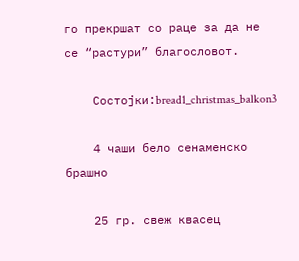го прекршат со раце за да не се “растури” благословот.

    Состојки:bread1_christmas_balkon3

    4 чаши бело сeнаменско брашно

    25 гр. свеж квасец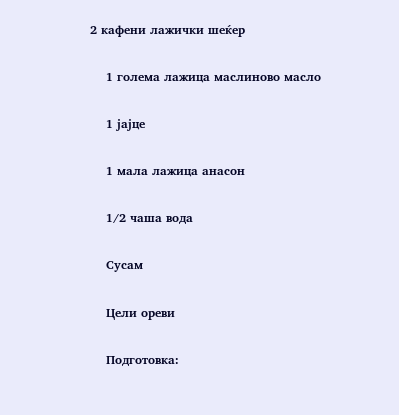2 кафени лажички шеќер

    1 голема лажица маслиново масло

    1 јајце

    1 мала лажица анасон

    1/2 чаша вода

    Сусам

    Цели ореви

    Подготовка: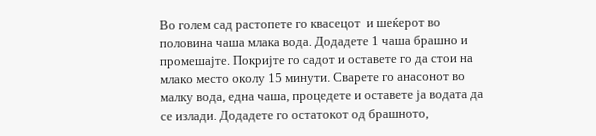Во голем сад растопете го квасецот  и шеќерот во половина чаша млака вода. Додадете 1 чаша брашно и промешајте. Покријте го садот и оставете го да стои на млако место околу 15 минути. Сварете го анасонот во малку вода, една чаша, процедете и оставете ја водата да се излади. Додадете го остатокот од брашното,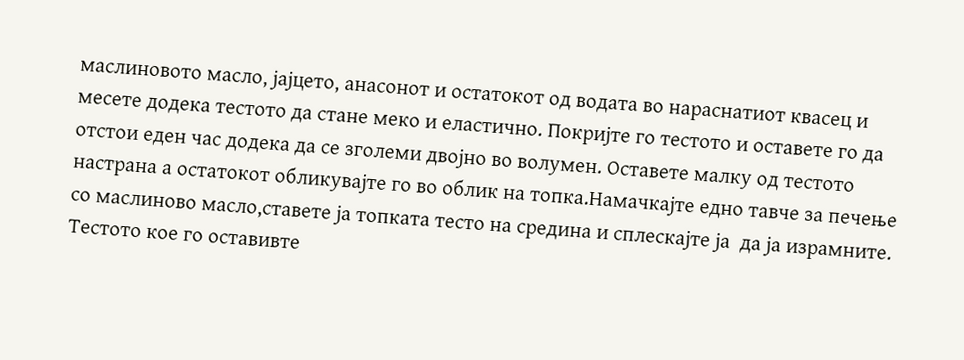маслиновото масло, јајцето, анасонот и остатокот од водата во нараснатиот квасец и месете додека тестото да стане меко и еластично. Покријте го тестото и оставете го да отстои еден час додека да се зголеми двојно во волумен. Оставете малку од тестото настрана а остатокот обликувајте го во облик на топка.Намачкајте едно тавче за печење со маслиново масло,ставете ја топката тесто на средина и сплескајте ја  да ја израмните. Тестото кое го оставивте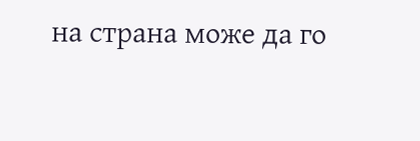на страна може да го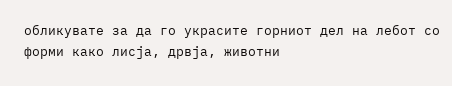обликувате за да го украсите горниот дел на лебот со форми како лисја, дрвја, животни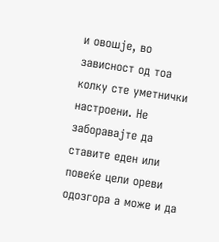и овошје, во зависност од тоа колку сте уметнички настроени. Не заборавајте да ставите еден или повеќе цели ореви одозгора а може и да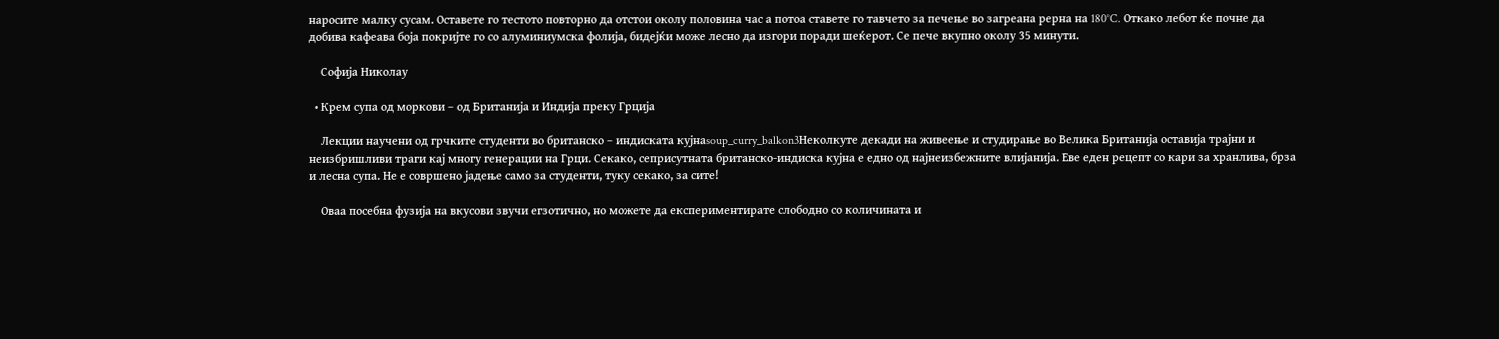наросите малку сусам. Оставете го тестото повторно да отстои околу половина час а потоа ставете го тавчето за печење во загреана рерна на 180°C. Откако лебот ќе почне да добива кафеава боја покријте го со алуминиумска фолија, бидејќи може лесно да изгори поради шеќерот. Се пече вкупно околу 35 минути.

    Софија Николау

  • Крем супа од моркови – од Британија и Индија преку Грција

    Лекции научени од грчките студенти во британско – индиската кујнаsoup_curry_balkon3Неколкуте декади на живеење и студирање во Велика Британија оставија трајни и неизбришливи траги кај многу генерации на Грци. Секако, сеприсутната британско-индиска кујна е едно од најнеизбежните влијанија. Еве еден рецепт со кари за хранлива, брза и лесна супа. Не е совршено јадење само за студенти, туку секако, за сите!

    Оваа посебна фузија на вкусови звучи егзотично, но можете да експериментирате слободно со количината и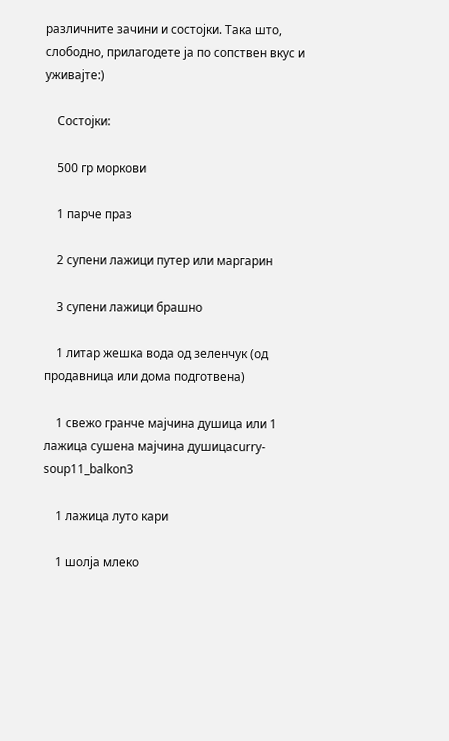различните зачини и состојки. Така што, слободно, прилагодете ја по сопствен вкус и уживајте:)

    Состојки:

    500 гр моркови

    1 парче праз

    2 супени лажици путер или маргарин

    3 супени лажици брашно

    1 литар жешка вода од зеленчук (од продавница или дома подготвена)

    1 свежо гранче мајчина душица или 1 лажица сушена мајчина душицаcurry-soup11_balkon3

    1 лажица луто кари

    1 шолја млеко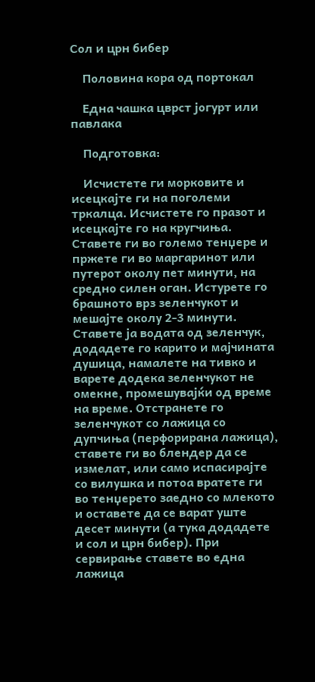Сол и црн бибер

    Половина кора од портокал

    Една чашка цврст јогурт или павлака

    Подготовка:

    Исчистете ги морковите и исецкајте ги на поголеми тркалца. Исчистете го празот и исецкајте го на кругчиња. Ставете ги во големо тенџере и пржете ги во маргаринот или путерот околу пет минути, на средно силен оган. Истурете го брашното врз зеленчукот и мешајте околу 2-3 минути. Ставете ја водата од зеленчук, додадете го карито и мајчината душица, намалете на тивко и варете додека зеленчукот не омекне, промешувајќи од време на време. Отстранете го зеленчукот со лажица со дупчиња (перфорирана лажица), ставете ги во блендер да се измелат, или само испасирајте со вилушка и потоа вратете ги во тенџерето заедно со млекото и оставете да се варат уште десет минути (а тука додадете и сол и црн бибер). При сервирање ставете во една лажица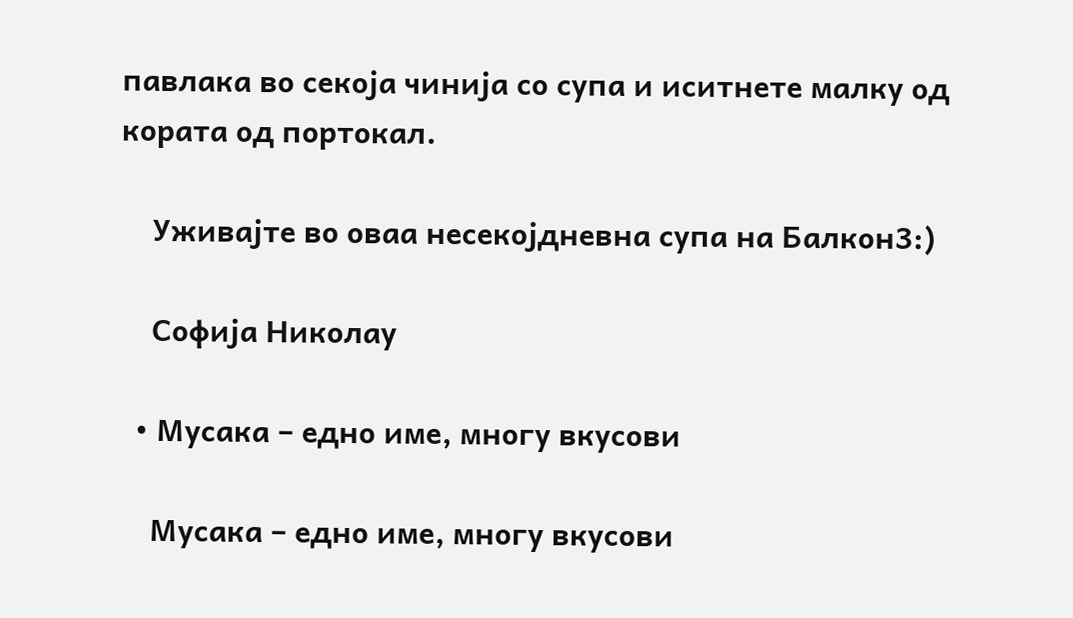павлака во секоја чинија со супа и иситнете малку од кората од портокал.

    Уживајте во оваа несекојдневна супа на Балкон3:)

    Софија Николау

  • Мусака – едно име, многу вкусови

    Мусака – едно име, многу вкусови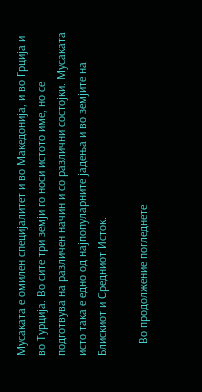Мусаката е омилен специјалитет и во Македонија, и во Грција и во Турција. Во сите три земји го носи истото име, но се подготвува на различен начин и со различни состојки. Мусаката исто така е едно од најпопуларните јадења и во земјите на Блискиот и Средниот Исток.

    Во продолжение погледнете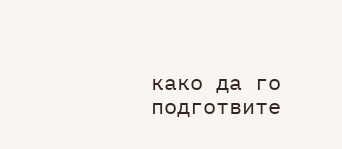како да го подготвите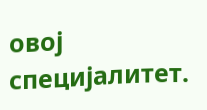овој специјалитет.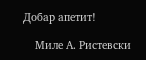Добар апетит!

    Миле А. Ристевски